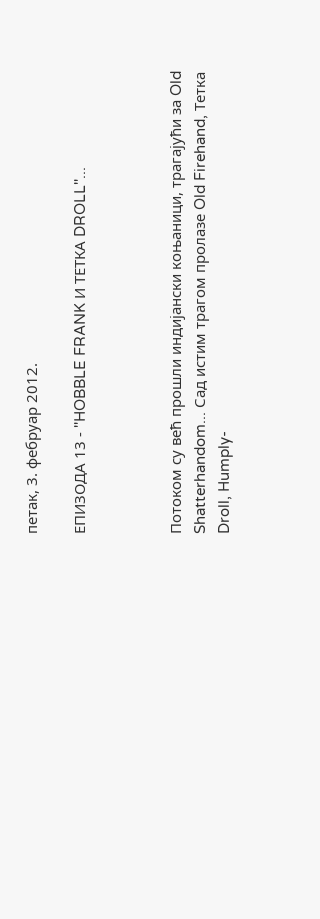петак, 3. фебруар 2012.

ЕПИЗОДА 13 - ''HOBBLE FRANK И ТЕТКА DROLL''...



Потоком су већ прошли индијански коњаници, трагајући за Old Shatterhandom... Сад истим трагом пролазе Old Firehand, Тетка Droll, Humply-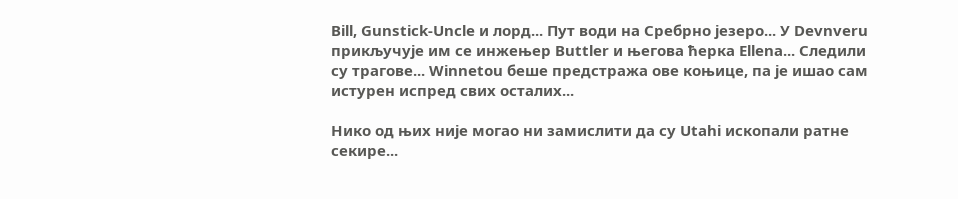Bill, Gunstick-Uncle и лорд... Пут води на Сребрно језеро... У Devnveru прикључује им се инжењер Buttler и његова ћерка Ellenа... Следили су трагове... Winnetou беше предстража ове коњице, па је ишао сам истурен испред свих осталих...

Нико од њих није могао ни замислити да су Utahi ископали ратне секире...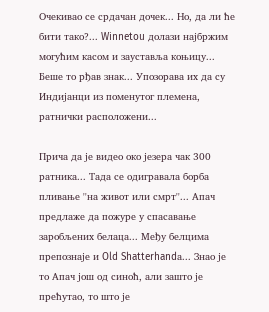Очекивао се срдачан дочек... Но, да ли ће бити тако?... Winnetou долази најбржим могућим касом и зауставља коњицу... Беше то рђав знак... Упозорава их да су Индијанци из поменутог племена, ратнички расположени...

Прича да је видео око језера чак 300 ратника... Тада се одигравала борба пливање ''на живот или смрт''... Апач предлаже да пожуре у спасавање заробљених белаца... Међу белцима препознаје и Old Shatterhandа... Знао је то Апач још од синоћ, али зашто је прећутао, то што је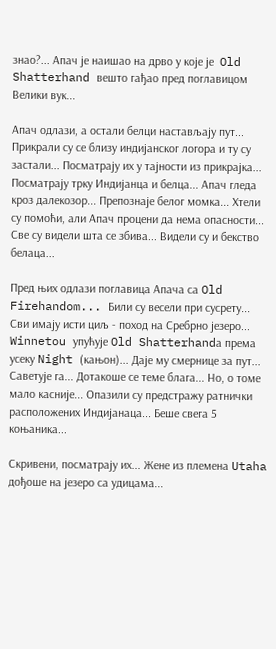знао?... Апач је наишао на дрво у које је  Old Shatterhand вешто гађао пред поглавицом Велики вук...

Апач одлази, а остали белци настављају пут... Прикрали су се близу индијанског логора и ту су застали... Посматрају их у тајности из прикрајка... Посматрају трку Индијанца и белца... Апач гледа кроз далекозор... Препознаје белог момка... Хтели су помоћи, али Апач процени да нема опасности... Све су видели шта се збива... Видели су и бекство белаца...

Пред њих одлази поглавица Апача са Old Firehandom... Били су весели при сусрету... Сви имају исти циљ - поход на Сребрно језеро...  Winnetou упућује Old Shatterhandа према усеку Night (кањон)... Даје му смернице за пут... Саветује га... Дотакоше се теме блага... Но, о томе мало касније... Опазили су предстражу ратнички расположених Индијанаца... Беше свега 5 коњаника...

Скривени, посматрају их... Жене из племена Utaha дођоше на језеро са удицама...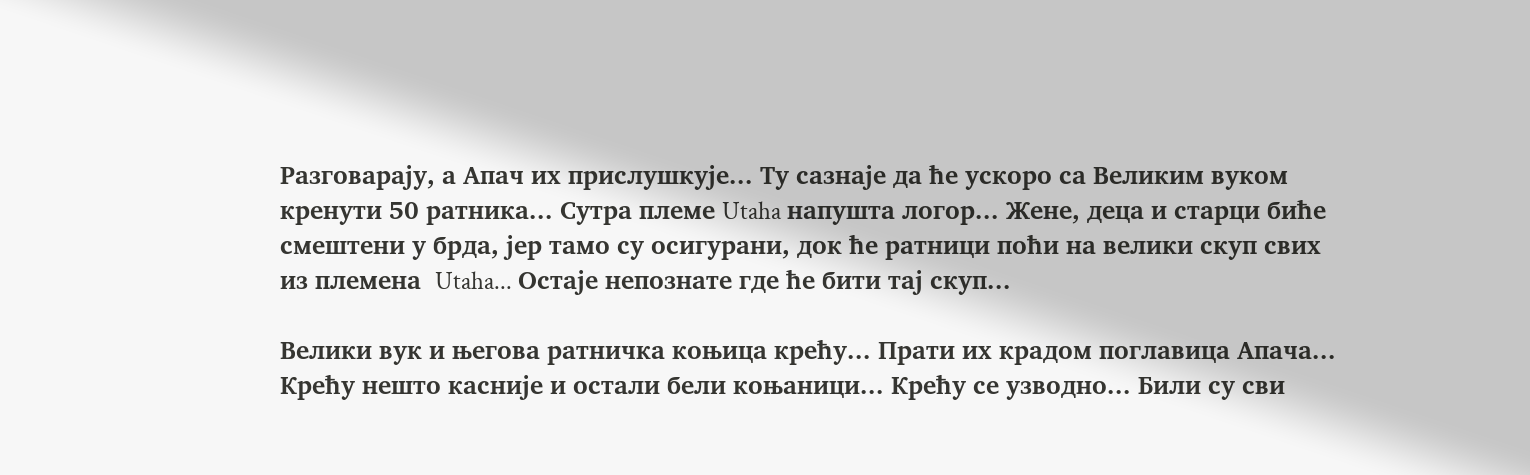Разговарају, а Апач их прислушкује... Ту сазнаје да ће ускоро са Великим вуком кренути 50 ратника... Сутра племе Utaha напушта логор... Жене, деца и старци биће смештени у брда, јер тамо су осигурани, док ће ратници поћи на велики скуп свих из племена  Utaha... Остаје непознате где ће бити тај скуп...

Велики вук и његова ратничка коњица крећу... Прати их крадом поглавица Апача... Крећу нешто касније и остали бели коњаници... Крећу се узводно... Били су сви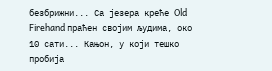безбрижни... Са језера креће Old Firehand праћен својим људима, око 10 сати... Кањон, у који тешко пробија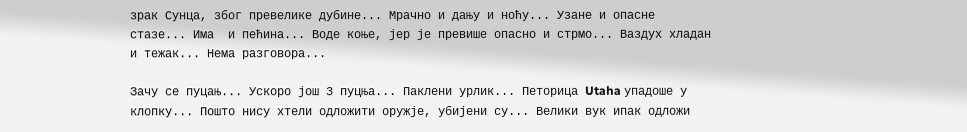зрак Сунца, због превелике дубине... Мрачно и дању и ноћу... Узане и опасне стазе... Има  и пећина... Воде коње, јер је превише опасно и стрмо... Ваздух хладан и тежак... Нема разговора...

Зачу се пуцањ... Ускоро још 3 пуцња... Паклени урлик... Петорица Utaha упадоше у клопку... Пошто нису хтели одложити оружје, убијени су... Велики вук ипак одложи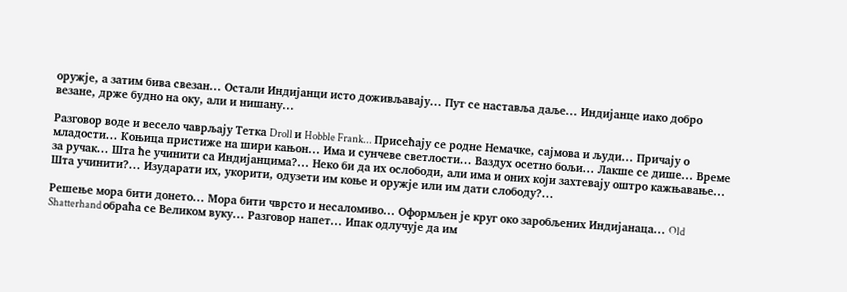оружје, а затим бива свезан... Остали Индијанци исто доживљавају... Пут се наставља даље... Индијанце иако добро везане, држе будно на оку, али и нишану...

Разговор воде и весело чаврљају Тетка Droll и Hobble Frank... Присећају се родне Немачке, сајмова и људи... Причају о младости... Коњица пристиже на шири кањон... Има и сунчеве светлости... Ваздух осетно бољи... Лакше се дише... Време за ручак... Шта ће учинити са Индијанцима?... Неко би да их ослободи, али има и оних који захтевају оштро кажњавање... Шта учинити?... Изударати их, укорити, одузети им коње и оружје или им дати слободу?...

Решење мора бити донето... Мора бити чврсто и несаломиво... Оформљен је круг око заробљених Индијанаца... Old Shatterhand обраћа се Великом вуку... Разговор напет... Ипак одлучује да им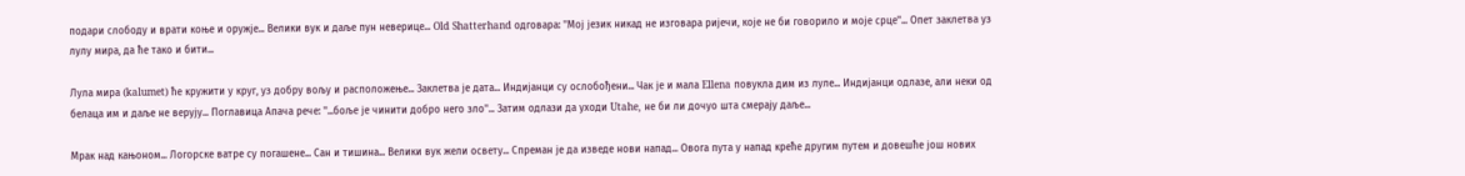подари слободу и врати коње и оружје... Велики вук и даље пун неверице... Old Shatterhand одговара: ''Мој језик никад не изговара ријечи, које не би говорило и моје срце''... Опет заклетва уз лулу мира, да ће тако и бити...

Лула мира (kalumet) ће кружити у круг, уз добру вољу и расположење... Заклетва је дата... Индијанци су ослобођени... Чак је и мала Ellena повукла дим из луле... Индијанци одлазе, али неки од белаца им и даље не верују... Поглавица Апача рече: ''...боље је чинити добро него зло''... Затим одлази да уходи Utahe, не би ли дочуо шта смерају даље...

Мрак над кањоном... Логорске ватре су погашене... Сан и тишина... Велики вук жели освету... Спреман је да изведе нови напад... Овога пута у напад креће другим путем и довешће још нових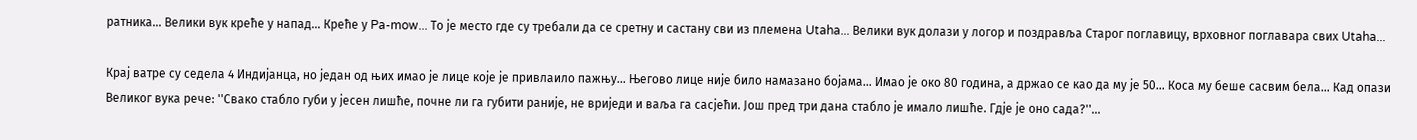ратника... Велики вук креће у напад... Креће у Pa-mow... То је место где су требали да се сретну и састану сви из племена Utaha... Велики вук долази у логор и поздравља Старог поглавицу, врховног поглавара свих Utaha...

Крај ватре су седела 4 Индијанца, но један од њих имао је лице које је привлаило пажњу... Његово лице није било намазано бојама... Имао је око 80 година, а држао се као да му је 50... Коса му беше сасвим бела... Кад опази Великог вука рече: ''Свако стабло губи у јесен лишће, почне ли га губити раније, не вриједи и ваља га сасјећи. Још пред три дана стабло је имало лишће. Гдје је оно сада?''...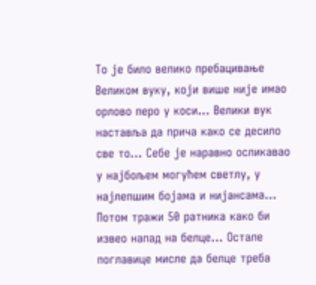То је било велико пребацивање Великом вуку, који више није имао орлово перо у коси... Велики вук наставља да прича како се десило све то... Себе је наравно осликавао у најбољем могућем светлу, у најлепшим бојама и нијансама... Потом тражи 50 ратника како би извео напад на белце... Остале поглавице мисле да белце треба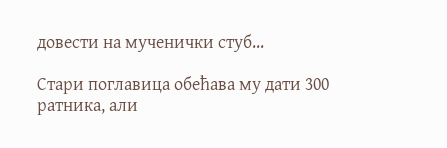довести на мученички стуб...

Стари поглавица обећава му дати 300 ратника, али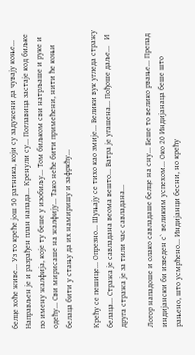белце хоће живе... Уз то креће још 50 ратника, који су задужени да чувају коње... Направљен је и разрађен план напада... Кренули су... Поглавица застаје код биљке по имену жалфија, које ту беше у изобиљу... Том биљком сви натрљаше и руке и одећу... Сви мирисаше на жалфију... Тако неће бити примећени, нити ће коњи белаца бити у стању да их намиришу и зафркћу...

Крећу се пешице... Опрезно... Шуњају се тихо као змије... Велики вук угледа стражу белаца... Стража је савладана веома вешто... Ватра је угашена... Пођоше даље...   И друга стража је за тили час савладана...

Логор нападоше и олако савладаше белце на сну... Беше то велико рвање... Препад индијански би изведен с` великим успехом... Око 20 Индијанаца беше што рањено, што усмрћено... Индијанци бесни, но крећу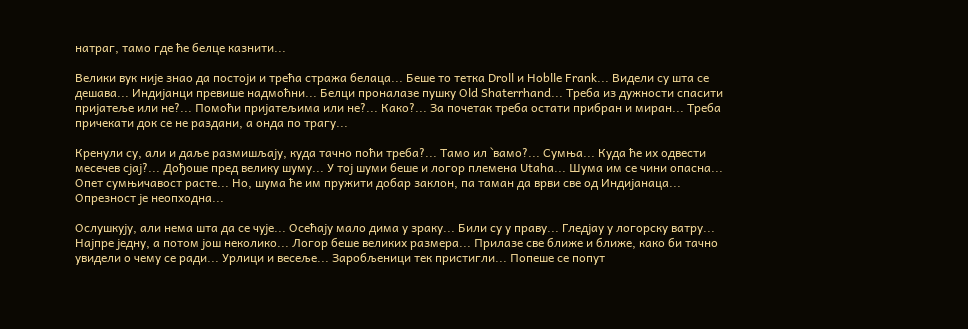натраг, тамо где ће белце казнити...

Велики вук није знао да постоји и трећа стража белаца... Беше то тетка Droll и Hoblle Frank... Видели су шта се дешава... Индијанци превише надмоћни... Белци проналазе пушку Old Shaterrhand... Треба из дужности спасити пријатеље или не?... Помоћи пријатељима или не?... Како?... За почетак треба остати прибран и миран... Треба причекати док се не раздани, а онда по трагу...

Кренули су, али и даље размишљају, куда тачно поћи треба?... Тамо ил `вамо?... Сумња... Куда ће их одвести месечев сјај?... Дођоше пред велику шуму... У тој шуми беше и логор племена Utaha... Шума им се чини опасна... Опет сумњичавост расте... Но, шума ће им пружити добар заклон, па таман да врви све од Индијанаца... Опрезност је неопходна...

Ослушкују, али нема шта да се чује... Осећају мало дима у зраку... Били су у праву... Гледјау у логорску ватру...  Најпре једну, а потом још неколико... Логор беше великих размера... Прилазе све ближе и ближе, како би тачно увидели о чему се ради... Урлици и весеље... Заробљеници тек пристигли... Попеше се попут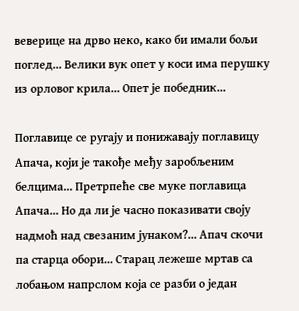веверице на дрво неко, како би имали бољи поглед... Велики вук опет у коси има перушку из орловог крила... Опет је победник...

Поглавице се ругају и понижавају поглавицу Апача, који је такође међу заробљеним белцима... Претрпеће све муке поглавица Апача... Но да ли је часно показивати своју надмоћ над свезаним јунаком?... Апач скочи па старца обори... Старац лежеше мртав са лобањом напрслом која се разби о један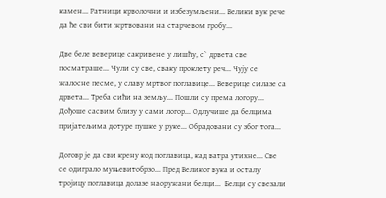камен... Ратници крволочни и избезумљени... Велики вук рече да ће сви бити жртвовани на старчевом гробу...

Две беле веверице сакривене у лишћу, с` дрвета све посматраше... Чули су све, сваку проклету реч... Чују се жалосне песме, у славу мртвог поглавице... Веверице силазе са дрвета... Треба сићи на земљу... Пошли су према логору... Дођоше сасвим близу у сами логор... Одлучише да белцима пријатељима дотуре пушке у руке... Обрадовани су због тога...

Договр је да сви крену код поглавица, кад ватра утихне... Све се одиграло муњевитобрзо... Пред Великог вука и осталу тројицу поглавица долазе наоружани белци...  Белци су свезали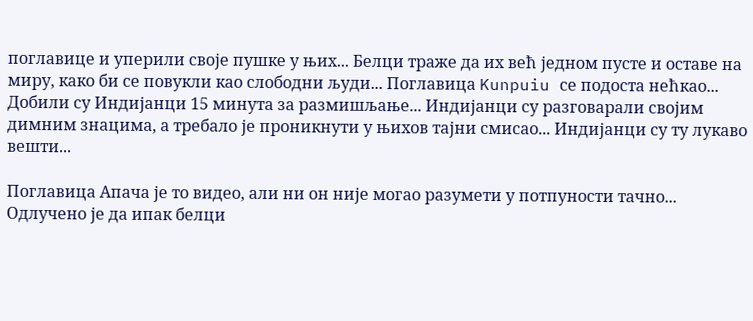поглавице и уперили своје пушке у њих... Белци траже да их већ једном пусте и оставе на миру, како би се повукли као слободни људи... Поглавица Kunpuiu се подоста нећкао... Добили су Индијанци 15 минута за размишљање... Индијанци су разговарали својим димним знацима, а требало је проникнути у њихов тајни смисао... Индијанци су ту лукаво вешти...

Поглавица Апача је то видео, али ни он није могао разумети у потпуности тачно... Одлучено је да ипак белци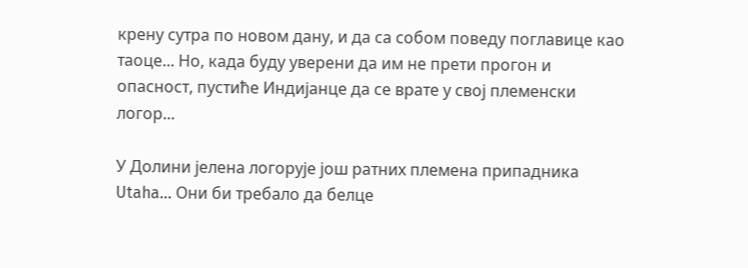крену сутра по новом дану, и да са собом поведу поглавице као таоце... Но, када буду уверени да им не прети прогон и опасност, пустиће Индијанце да се врате у свој племенски логор...

У Долини јелена логорује још ратних племена припадника Utaha... Они би требало да белце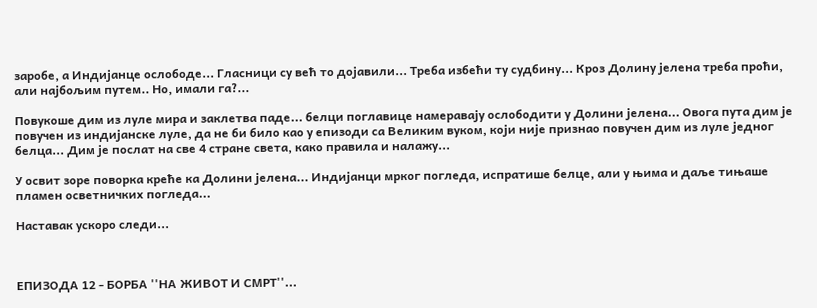заробе, а Индијанце ослободе... Гласници су већ то дојавили... Треба избећи ту судбину... Кроз Долину јелена треба проћи, али најбољим путем.. Но, имали га?...

Повукоше дим из луле мира и заклетва паде... белци поглавице намеравају ослободити у Долини јелена... Овога пута дим је повучен из индијанске луле, да не би било као у епизоди са Великим вуком, који није признао повучен дим из луле једног белца... Дим је послат на све 4 стране света, како правила и налажу...

У освит зоре поворка креће ка Долини јелена... Индијанци мрког погледа, испратише белце, али у њима и даље тињаше пламен осветничких погледа...

Наставак ускоро следи...



ЕПИЗОДА 12 - БОРБА ''НА ЖИВОТ И СМРТ''...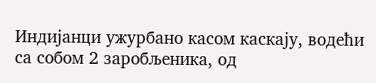Индијанци ужурбано касом каскају, водећи са собом 2 заробљеника, од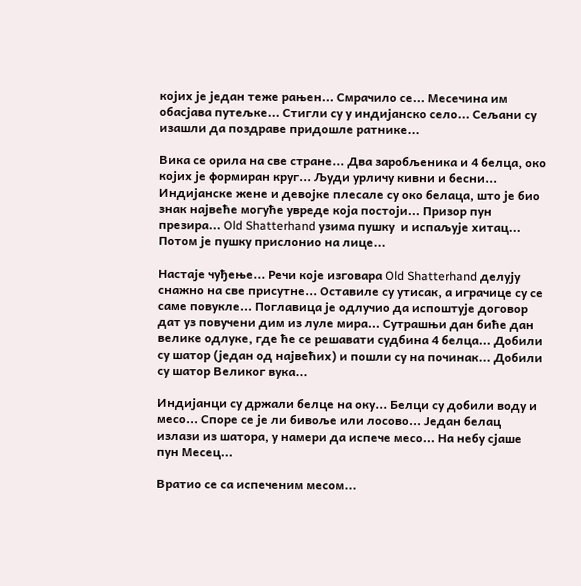којих је један теже рањен... Смрачило се... Месечина им обасјава путељке... Стигли су у индијанско село... Сељани су изашли да поздраве придошле ратнике...

Вика се орила на све стране... Два заробљеника и 4 белца, око којих је формиран круг... Људи урличу кивни и бесни... Индијанске жене и девојке плесале су око белаца, што је био знак највеће могуће увреде која постоји... Призор пун презира... Old Shatterhand узима пушку  и испаљује хитац... Потом је пушку прислонио на лице...

Настаје чуђење... Речи које изговара Old Shatterhand делују снажно на све присутне... Оставиле су утисак, а играчице су се саме повукле... Поглавица је одлучио да испоштује договор дат уз повучени дим из луле мира... Сутрашњи дан биће дан велике одлуке, где ће се решавати судбина 4 белца... Добили су шатор (један од највећих) и пошли су на починак... Добили су шатор Великог вука...

Индијанци су држали белце на оку... Белци су добили воду и месо... Споре се је ли бивоље или лосово... Један белац излази из шатора, у намери да испече месо... На небу сјаше пун Месец...

Вратио се са испеченим месом...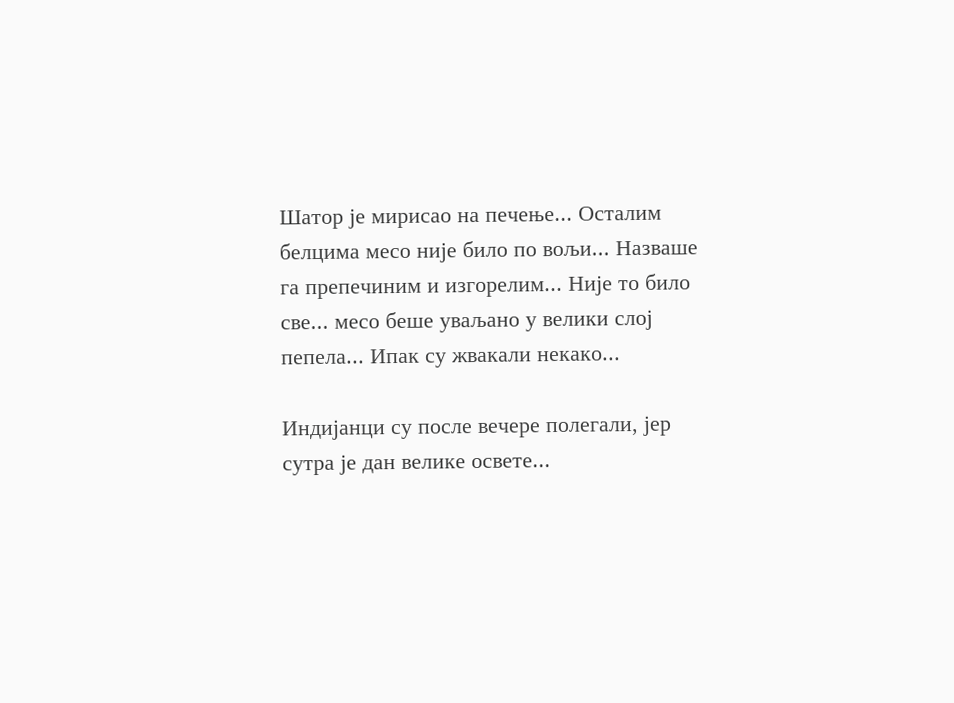Шатор је мирисао на печење... Осталим белцима месо није било по вољи... Назваше га препечиним и изгорелим... Није то било све... месо беше уваљано у велики слој пепела... Ипак су жвакали некако...

Индијанци су после вечере полегали, јер сутра је дан велике освете...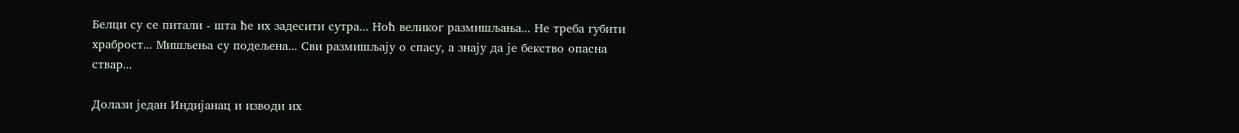Белци су се питали - шта ће их задесити сутра... Ноћ великог размишљања... Не треба губити храброст... Мишљења су подељена... Сви размишљају о спасу, а знају да је бекство опасна ствар...

Долази један Индијанац и изводи их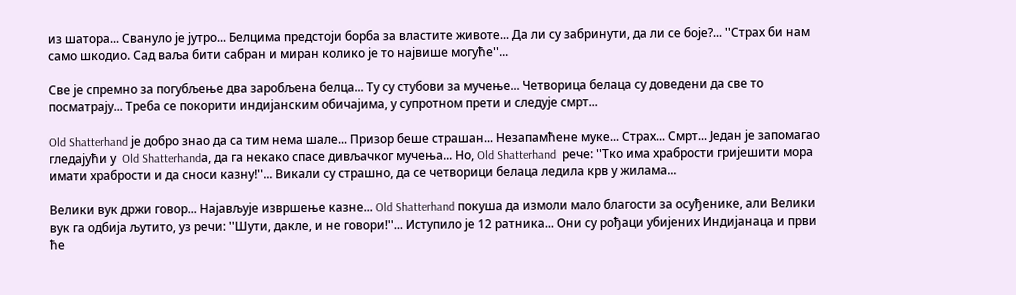из шатора... Свануло је јутро... Белцима предстоји борба за властите животе... Да ли су забринути, да ли се боје?... ''Страх би нам само шкодио. Сад ваља бити сабран и миран колико је то највише могуће''...

Све је спремно за погубљење два заробљена белца... Ту су стубови за мучење... Четворица белаца су доведени да све то посматрају... Треба се покорити индијанским обичајима, у супротном прети и следује смрт...

Old Shatterhand је добро знао да са тим нема шале... Призор беше страшан... Незапамћене муке... Страх... Смрт... Један је запомагао гледајући у  Old Shatterhandа, да га некако спасе дивљачког мучења... Но, Old Shatterhand  рече: ''Тко има храбрости гријешити мора имати храбрости и да сноси казну!''... Викали су страшно, да се четворици белаца ледила крв у жилама...

Велики вук држи говор... Најављује извршење казне... Old Shatterhand покуша да измоли мало благости за осуђенике, али Велики вук га одбија љутито, уз речи: ''Шути, дакле, и не говори!''... Иступило је 12 ратника... Они су рођаци убијених Индијанаца и први ће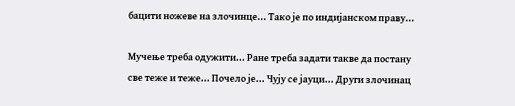бацити ножеве на злочинце... Тако је по индијанском праву...

Мучење треба одужити... Ране треба задати такве да постану све теже и теже... Почело је... Чују се јауци... Други злочинац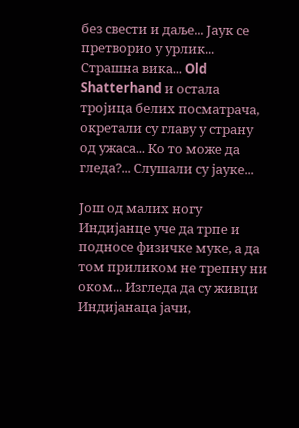без свести и даље... Јаук се претворио у урлик... Страшна вика... Old Shatterhand и остала тројица белих посматрача, окретали су главу у страну од ужаса... Ко то може да гледа?... Слушали су јауке...

Још од малих ногу Индијанце уче да трпе и подносе физичке муке, а да том приликом не трепну ни оком... Изгледа да су живци Индијанаца јачи,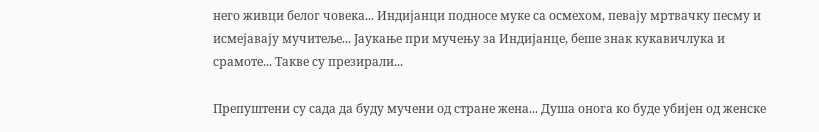него живци белог човека... Индијанци подносе муке са осмехом, певају мртвачку песму и исмејавају мучитеље... Јаукање при мучењу за Индијанце, беше знак кукавичлука и срамоте... Такве су презирали...

Препуштени су сада да буду мучени од стране жена... Душа онога ко буде убијен од женске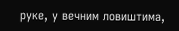руке, у вечним ловиштима,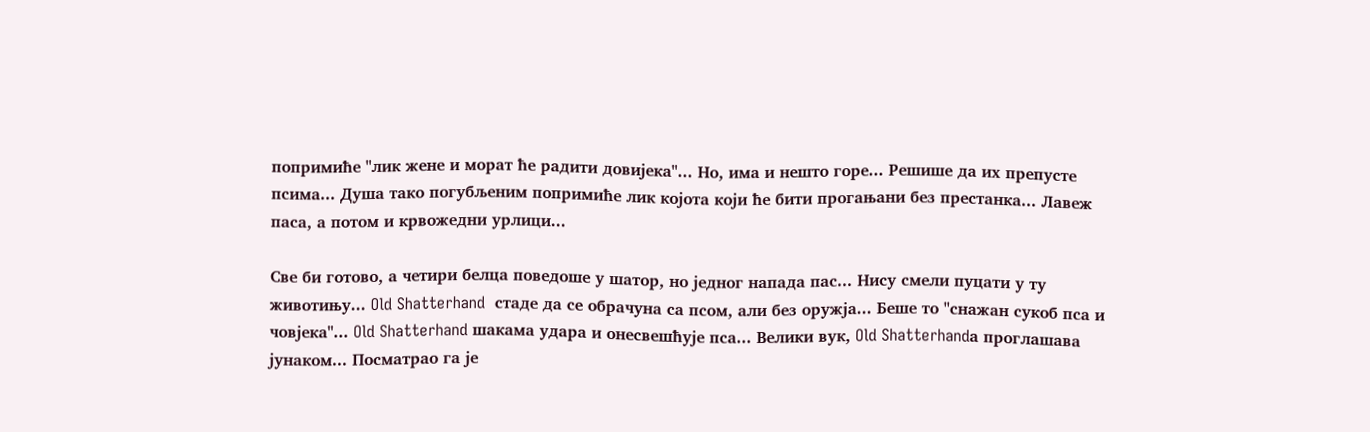попримиће ''лик жене и морат ће радити довијека''... Но, има и нешто горе... Решише да их препусте псима... Душа тако погубљеним попримиће лик којота који ће бити прогањани без престанка... Лавеж паса, а потом и крвожедни урлици...

Све би готово, а четири белца поведоше у шатор, но једног напада пас... Нису смели пуцати у ту животињу... Old Shatterhand  стаде да се обрачуна са псом, али без оружја... Беше то ''снажан сукоб пса и човјека''... Old Shatterhand шакама удара и онесвешћује пса... Велики вук, Old Shatterhandа проглашава јунаком... Посматрао га је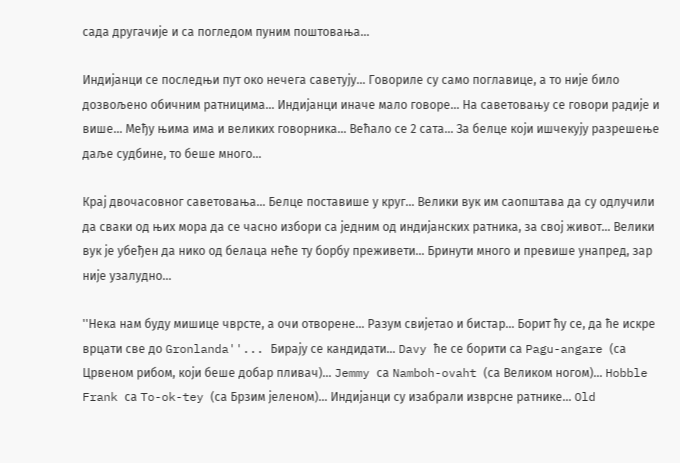сада другачије и са погледом пуним поштовања...

Индијанци се последњи пут око нечега саветују... Говориле су само поглавице, а то није било дозвољено обичним ратницима... Индијанци иначе мало говоре... На саветовању се говори радије и више... Међу њима има и великих говорника... Већало се 2 сата... За белце који ишчекују разрешење даље судбине, то беше много...

Крај двочасовног саветовања... Белце поставише у круг... Велики вук им саопштава да су одлучили да сваки од њих мора да се часно избори са једним од индијанских ратника, за свој живот... Велики вук је убеђен да нико од белаца неће ту борбу преживети... Бринути много и превише унапред, зар није узалудно...

''Нека нам буду мишице чврсте, а очи отворене... Разум свијетао и бистар... Борит ћу се, да ће искре врцати све до Gronlanda''... Бирају се кандидати... Davy ће се борити са Pagu-angare (са Црвеном рибом, који беше добар пливач)... Jemmy са Namboh-ovaht (са Великом ногом)... Hobble Frank са To-ok-tey (са Брзим јеленом)... Индијанци су изабрали изврсне ратнике... Old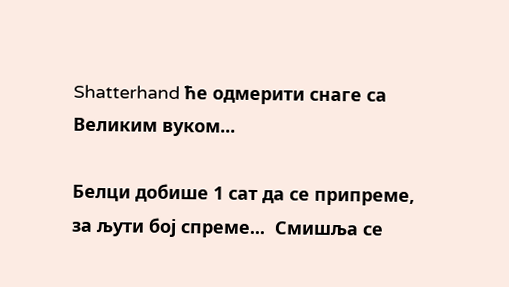Shatterhand ће одмерити снаге са Великим вуком...

Белци добише 1 сат да се припреме, за љути бој спреме...  Смишља се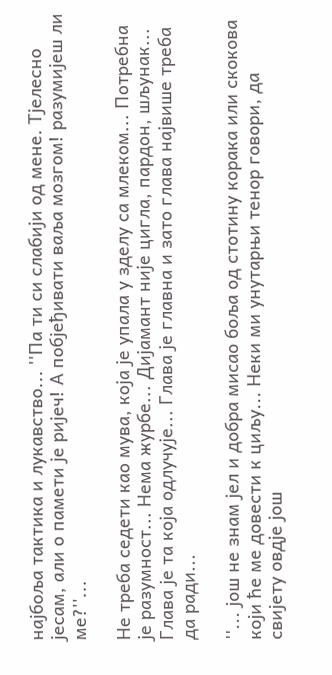најбоља тактика и лукавство... ''Па ти си слабији од мене. Тјелесно јесам, али о памети је ријеч! А побјеђивати ваља мозгом! разумијеш ли ме?''...

Не треба седети као мува, која је упала у зделу са млеком... Потребна је разумност... Нема журбе... Дијамант није цигла, пардон, шљунак... Глава је та која одлучује... Глава је главна и зато глава највише треба да ради...

''... још не знам јел и добра мисао боља од стотину корака или скокова који ће ме довести к циљу... Неки ми унутарњи тенор говори, да свијету овдје још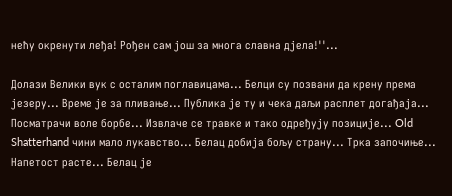нећу окренути леђа! Рођен сам још за многа славна дјела!''...

Долази Велики вук с осталим поглавицама... Белци су позвани да крену према језеру... Време је за пливање... Публика је ту и чека даљи расплет догађаја... Посматрачи воле борбе... Извлаче се травке и тако одређују позиције... Old Shatterhand чини мало лукавство... Белац добија бољу страну... Трка започиње... Напетост расте... Белац је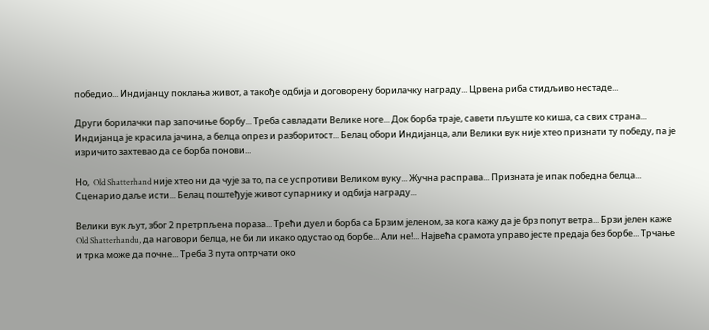победио... Индијанцу поклања живот, а такође одбија и договорену борилачку награду... Црвена риба стидљиво нестаде...

Други борилачки пар започиње борбу... Треба савладати Велике ноге... Док борба траје, савети пљуште ко киша, са свих страна... Индијанца је красила јачина, а белца опрез и разборитост... Белац обори Индијанца, али Велики вук није хтео признати ту победу, па је изричито захтевао да се борба понови...

Но,  Old Shatterhand није хтео ни да чује за то, па се успротиви Великом вуку... Жучна расправа... Призната је ипак победна белца... Сценарио даље исти... Белац поштеђује живот супарнику и одбија награду...

Велики вук љут, због 2 претрпљена пораза... Трећи дуел и борба са Брзим јеленом, за кога кажу да је брз попут ветра... Брзи јелен каже Old Shatterhandu, да наговори белца, не би ли икако одустао од борбе... Али не!... Највећа срамота управо јесте предаја без борбе... Трчање и трка може да почне... Треба 3 пута оптрчати око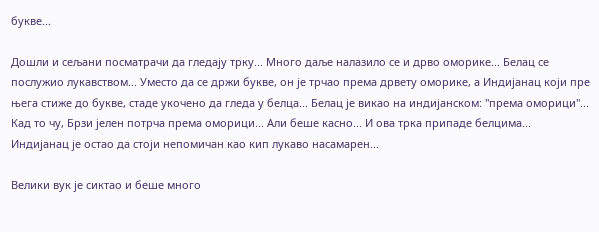букве...

Дошли и сељани посматрачи да гледају трку... Много даље налазило се и дрво оморике... Белац се послужио лукавством... Уместо да се држи букве, он је трчао према дрвету оморике, а Индијанац који пре њега стиже до букве, стаде укочено да гледа у белца... Белац је викао на индијанском: ''према оморици''... Кад то чу, Брзи јелен потрча према оморици... Али беше касно... И ова трка припаде белцима... Индијанац је остао да стоји непомичан као кип лукаво насамарен...

Велики вук је сиктао и беше много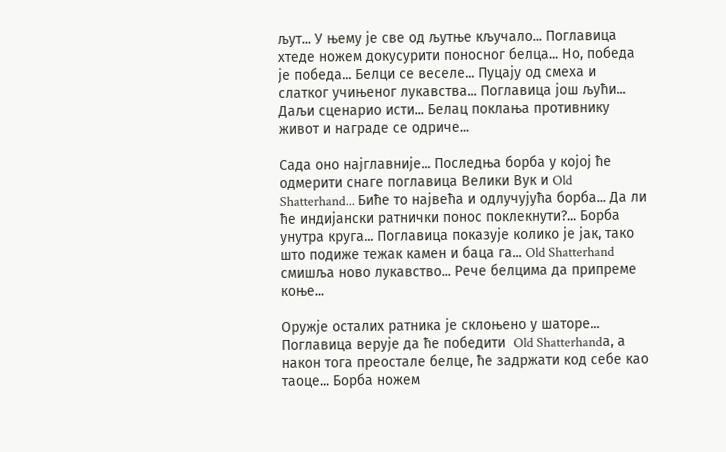љут... У њему је све од љутње кључало... Поглавица хтеде ножем докусурити поносног белца... Но, победа је победа... Белци се веселе... Пуцају од смеха и слатког учињеног лукавства... Поглавица још љући... Даљи сценарио исти... Белац поклања противнику живот и награде се одриче...

Сада оно најглавније... Последња борба у којој ће одмерити снаге поглавица Велики Вук и Old Shatterhand... Биће то највећа и одлучујућа борба... Да ли ће индијански ратнички понос поклекнути?... Борба унутра круга... Поглавица показује колико је јак, тако што подиже тежак камен и баца га... Old Shatterhand  смишља ново лукавство... Рече белцима да припреме коње...

Оружје осталих ратника је склоњено у шаторе...  Поглавица верује да ће победити  Old Shatterhandа, а након тога преостале белце, ће задржати код себе као таоце... Борба ножем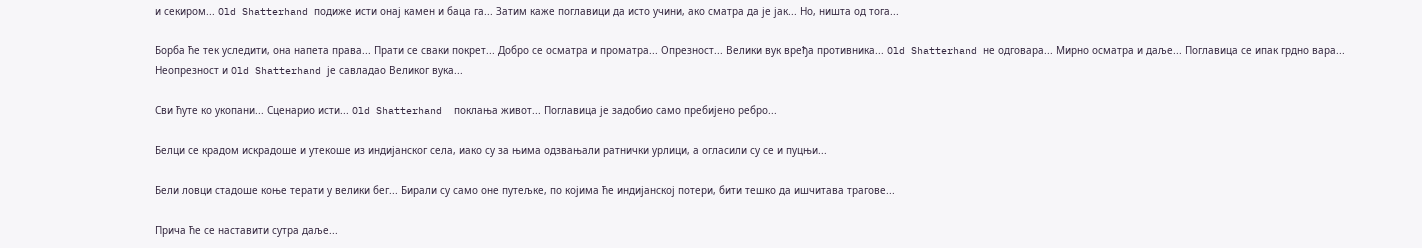и секиром... Old Shatterhand подиже исти онај камен и баца га... Затим каже поглавици да исто учини, ако сматра да је јак... Но, ништа од тога...

Борба ће тек уследити, она напета права... Прати се сваки покрет... Добро се осматра и проматра... Опрезност... Велики вук вређа противника... Old Shatterhand не одговара... Мирно осматра и даље... Поглавица се ипак грдно вара... Неопрезност и Old Shatterhand је савладао Великог вука...

Сви ћуте ко укопани... Сценарио исти... Old Shatterhand  поклања живот... Поглавица је задобио само пребијено ребро...

Белци се крадом искрадоше и утекоше из индијанског села, иако су за њима одзвањали ратнички урлици, а огласили су се и пуцњи...

Бели ловци стадоше коње терати у велики бег... Бирали су само оне путељке, по којима ће индијанској потери, бити тешко да ишчитава трагове...

Прича ће се наставити сутра даље...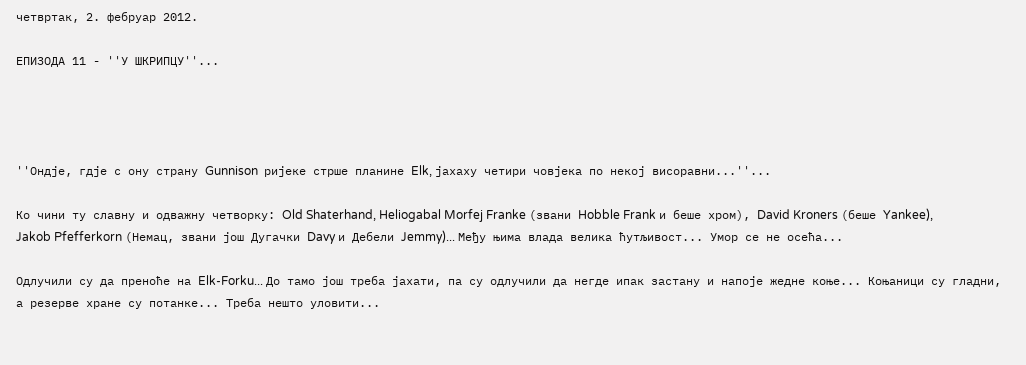четвртак, 2. фебруар 2012.

ЕПИЗОДА 11 - ''У ШКРИПЦУ''...




''Ондје, гдје с ону страну Gunnison  ријеке стрше планине Elk, јахаху четири човјека по некој висоравни...''...

Ко чини ту славну и одважну четворку: Old Shaterhand, Heliogabal Morfej Franke (звани Hobble Frank и беше хром), David Kroners (беше Yankee), Jakob Pfefferkorn (Немац, звани још Дугачки Davy и Дебели Jemmy)... Међу њима влада велика ћутљивост... Умор се не осећа...

Одлучили су да преноће на Elk-Forku... До тамо још треба јахати, па су одлучили да негде ипак застану и напоје жедне коње... Коњаници су гладни, а резерве хране су потанке... Треба нешто уловити...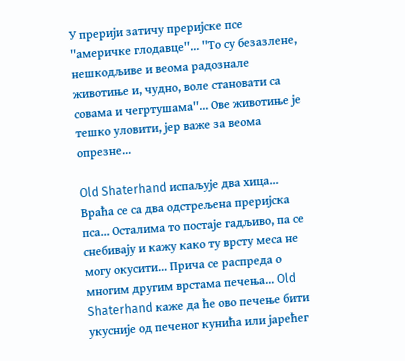У прерији затичу преријске псе ''америчке глодавце''... ''То су безазлене, нешкодљиве и веома радознале животиње и, чудно, воле становати са совама и чегртушама''... Ове животиње је тешко уловити, јер важе за веома опрезне...

Old Shaterhand испаљује два хица... Враћа се са два одстрељена преријска пса... Осталима то постаје гадљиво, па се снебивају и кажу како ту врсту меса не могу окусити... Прича се распреда о многим другим врстама печења... Old Shaterhand каже да ће ово печење бити укусније од печеног кунића или јарећег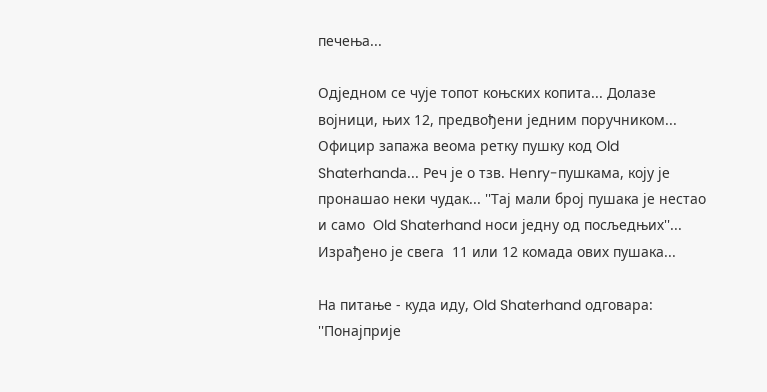печења...

Одједном се чује топот коњских копита... Долазе војници, њих 12, предвођени једним поручником... Официр запажа веома ретку пушку код Old Shaterhandа... Реч је о тзв. Henry-пушкама, коју је пронашао неки чудак... ''Тај мали број пушака је нестао и само  Old Shaterhand носи једну од посљедњих''... Израђено је свега  11 или 12 комада ових пушака...

На питање - куда иду, Old Shaterhand одговара: ''Понајприје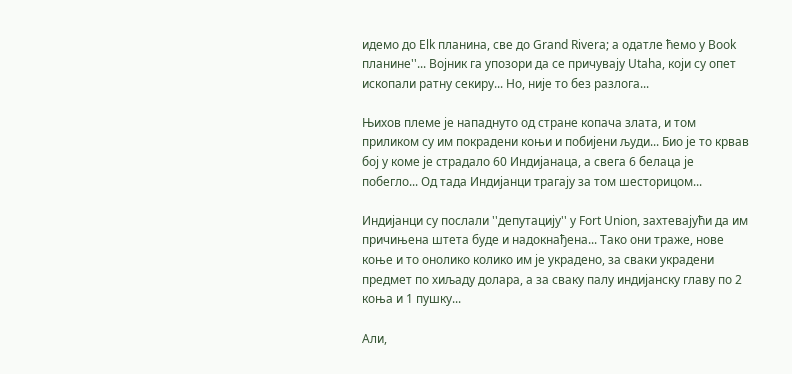идемо до Elk планина, све до Grand Rivera; а одатле ћемо у Book планине''... Војник га упозори да се причувају Utaha, који су опет ископали ратну секиру... Но, није то без разлога...

Њихов племе је нападнуто од стране копача злата, и том приликом су им покрадени коњи и побијени људи... Био је то крвав бој у коме је страдало 60 Индијанаца, а свега 6 белаца је побегло... Од тада Индијанци трагају за том шесторицом...

Индијанци су послали ''депутацију'' у Fort Union, захтевајући да им причињена штета буде и надокнађена... Тако они траже, нове коње и то онолико колико им је украдено, за сваки украдени предмет по хиљаду долара, а за сваку палу индијанску главу по 2 коња и 1 пушку...

Али,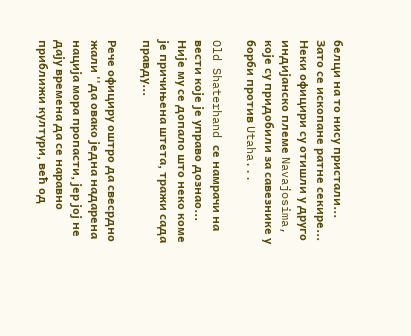белци на то нису пристали... Зато се ископане ратне секире... Неки официри су отишли у друго индијанско племе Navajosima, које су придобили за савезнике у борби против Utaha...

Old Shaterhand се намрачи на вести које је управо дознао... Није му се допало што неко коме је причињена штета, тражи сада правду...

Рече официру оштро да свесрдно жали ''да овако једна надарена нација мора пропасти, јер јој не дају времена да се наравно приближи култури, већ од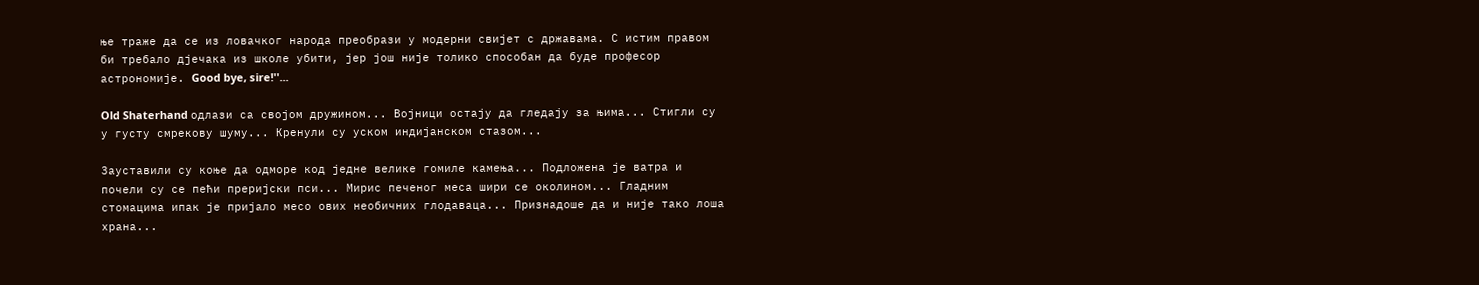ње траже да се из ловачког народа преобрази у модерни свијет с државама. С истим правом би требало дјечака из школе убити, јер још није толико способан да буде професор астрономије. Good bye, sire!''...

Old Shaterhand одлази са својом дружином... Војници остају да гледају за њима... Стигли су у густу смрекову шуму... Кренули су уском индијанском стазом...

Зауставили су коње да одморе код једне велике гомиле камења... Подложена је ватра и почели су се пећи преријски пси... Мирис печеног меса шири се околином... Гладним стомацима ипак је пријало месо ових необичних глодаваца... Признадоше да и није тако лоша храна...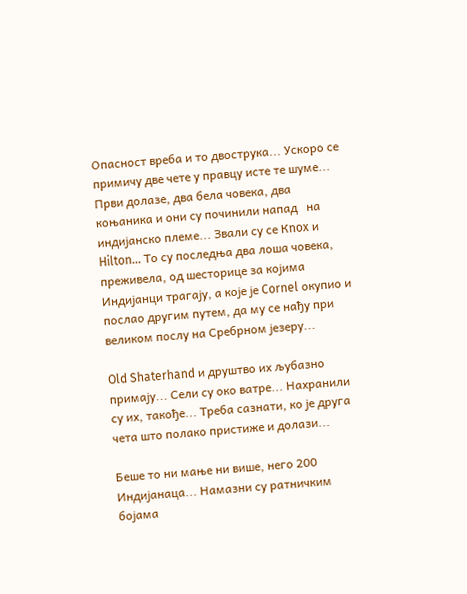Опасност вреба и то двострука... Ускоро се примичу две чете у правцу исте те шуме...  Први долазе, два бела човека, два коњаника и они су починили напад   на индијанско племе... Звали су се Кnox и Hilton... То су последња два лоша човека, преживела, од шесторице за којима Индијанци трагају, а које је Cornel окупио и послао другим путем, да му се нађу при великом послу на Сребрном језеру...

Old Shaterhand и друштво их љубазно примају... Сели су око ватре... Нахранили су их, такође... Треба сазнати, ко је друга чета што полако пристиже и долази...

Беше то ни мање ни више, него 200 Индијанаца... Намазни су ратничким бојама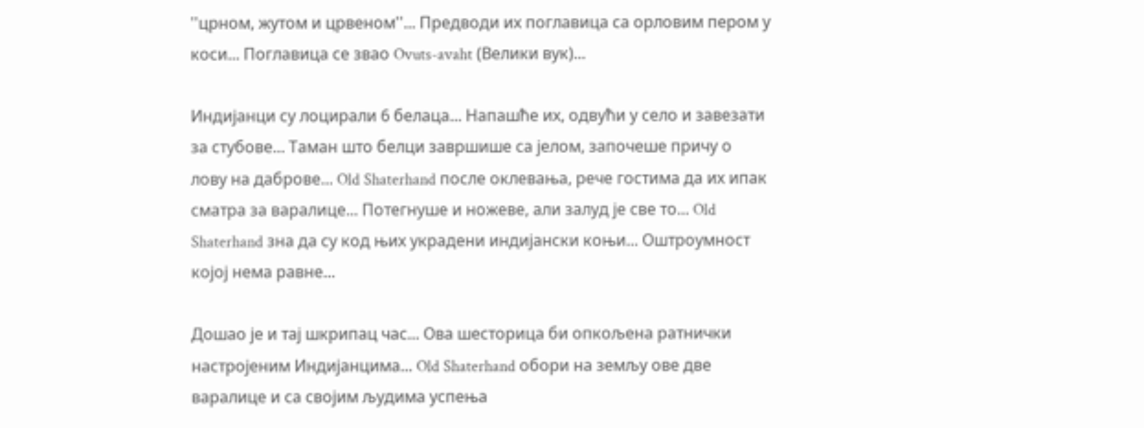''црном, жутом и црвеном''... Предводи их поглавица са орловим пером у коси... Поглавица се звао Ovuts-avaht (Велики вук)...

Индијанци су лоцирали 6 белаца... Напашће их, одвући у село и завезати за стубове... Таман што белци завршише са јелом, започеше причу о лову на даброве... Old Shaterhand после оклевања, рече гостима да их ипак сматра за варалице... Потегнуше и ножеве, али залуд је све то... Old Shaterhand зна да су код њих украдени индијански коњи... Оштроумност којој нема равне...

Дошао је и тај шкрипац час... Ова шесторица би опкољена ратнички настројеним Индијанцима... Old Shaterhand обори на земљу ове две варалице и са својим људима успења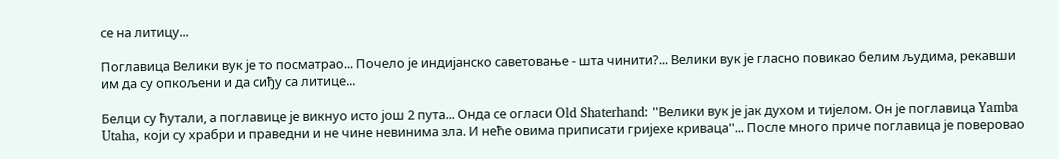се на литицу...

Поглавица Велики вук је то посматрао... Почело је индијанско саветовање - шта чинити?... Велики вук је гласно повикао белим људима, рекавши им да су опкољени и да сиђу са литице...

Белци су ћутали, а поглавице је викнуо исто још 2 пута... Онда се огласи Old Shaterhand: ''Велики вук је јак духом и тијелом. Он је поглавица Yamba Utaha, који су храбри и праведни и не чине невинима зла. И неће овима приписати гријехе криваца''... После много приче поглавица је поверовао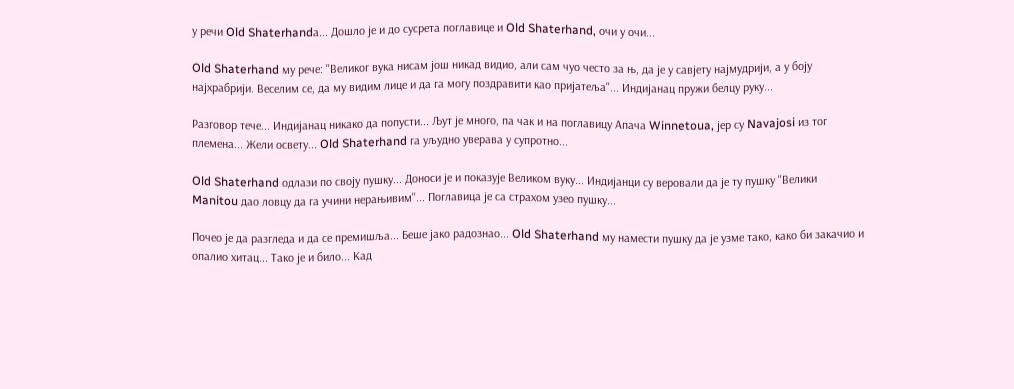у речи Old Shaterhandа... Дошло је и до сусрета поглавице и Old Shaterhand, очи у очи...

Old Shaterhand му рече: ''Великог вука нисам још никад видио, али сам чуо често за њ, да је у савјету најмудрији, а у боју најхрабрији. Веселим се, да му видим лице и да га могу поздравити као пријатеља''... Индијанац пружи белцу руку...

Разговор тече... Индијанац никако да попусти... Љут је много, па чак и на поглавицу Апача Winnetoua, јер су Navajosi из тог племена... Жели освету... Old Shaterhand га уљудно уверава у супротно...

Old Shaterhand одлази по своју пушку... Доноси је и показује Великом вуку... Индијанци су веровали да је ту пушку ''Велики Manitou дао ловцу да га учини нерањивим''... Поглавица је са страхом узео пушку...

Почео је да разгледа и да се премишља... Беше јако радознао... Old Shaterhand му намести пушку да је узме тако, како би закачио и опалио хитац... Тако је и било... Кад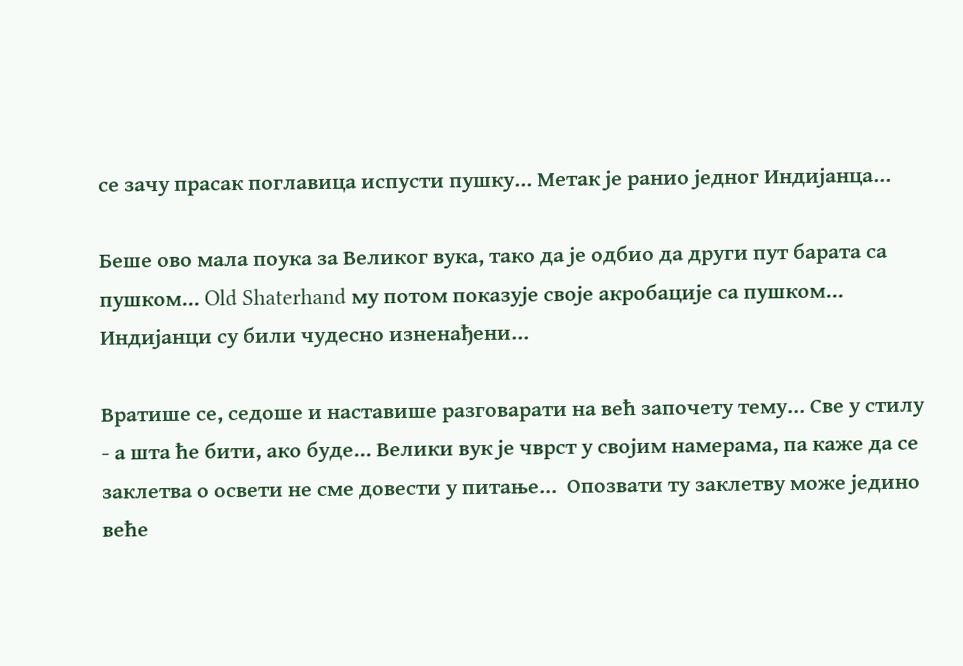се зачу прасак поглавица испусти пушку... Метак је ранио једног Индијанца...

Беше ово мала поука за Великог вука, тако да је одбио да други пут барата са пушком... Old Shaterhand му потом показује своје акробације са пушком... Индијанци су били чудесно изненађени...

Вратише се, седоше и наставише разговарати на већ започету тему... Све у стилу - а шта ће бити, ако буде... Велики вук је чврст у својим намерама, па каже да се заклетва о освети не сме довести у питање...  Опозвати ту заклетву може једино веће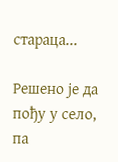стараца...

Решено је да пођу у село, па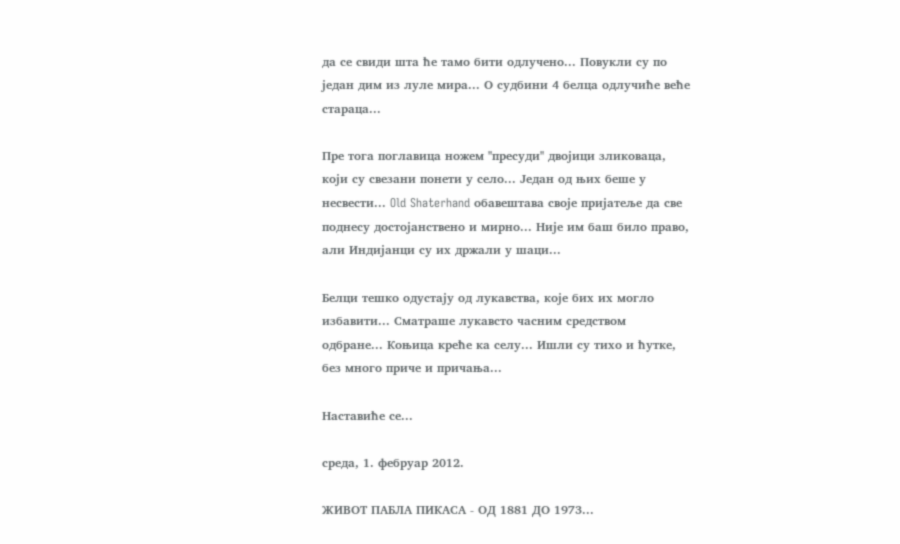да се свиди шта ће тамо бити одлучено... Повукли су по један дим из луле мира... О судбини 4 белца одлучиће веће стараца...

Пре тога поглавица ножем ''пресуди'' двојици зликоваца, који су свезани понети у село... Један од њих беше у несвести... Old Shaterhand обавештава своје пријатеље да све поднесу достојанствено и мирно... Није им баш било право, али Индијанци су их држали у шаци...

Белци тешко одустају од лукавства, које бих их могло избавити... Сматраше лукавсто часним средством одбране... Коњица креће ка селу... Ишли су тихо и ћутке, без много приче и причања...

Наставиће се...

среда, 1. фебруар 2012.

ЖИВОТ ПАБЛА ПИКАСА - ОД 1881 ДО 1973...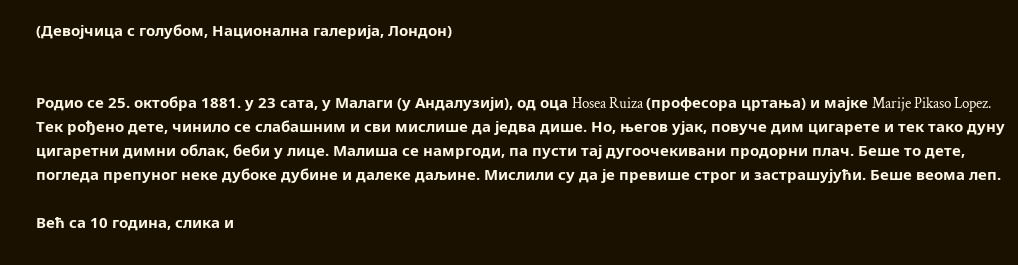(Девојчица с голубом, Национална галерија, Лондон)


Родио се 25. октобра 1881. у 23 сата, у Малаги (у Андалузији), од оца Hosea Ruiza (професора цртања) и мајке Marije Pikaso Lopez. Тек рођено дете, чинило се слабашним и сви мислише да једва дише. Но, његов ујак, повуче дим цигарете и тек тако дуну цигаретни димни облак, беби у лице. Малиша се намргоди, па пусти тај дугоочекивани продорни плач. Беше то дете, погледа препуног неке дубоке дубине и далеке даљине. Мислили су да је превише строг и застрашујући. Беше веома леп.

Већ са 10 година, слика и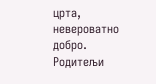црта, невероватно добро. Родитељи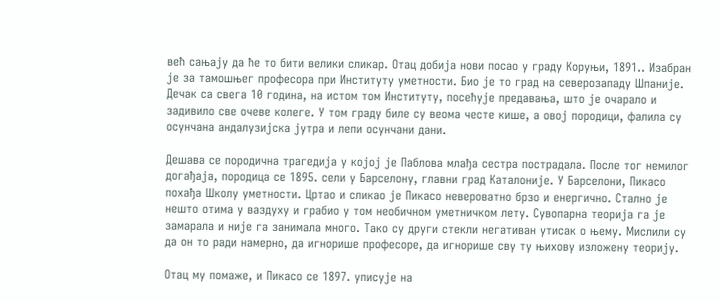већ сањају да ће то бити велики сликар. Отац добија нови посао у граду Коруњи, 1891.. Изабран је за тамошњег професора при Институту уметности. Био је то град на северозападу Шпаније. Дечак са свега 10 година, на истом том Институту, посећује предавања, што је очарало и задивило све очеве колеге. У том граду биле су веома честе кише, а овој породици, фалила су осунчана андалузијска јутра и лепи осунчани дани.

Дешава се породична трагедија у којој је Паблова млађа сестра пострадала. После тог немилог догађаја, породица се 1895. сели у Барселону, главни град Каталоније. У Барселони, Пикасо похађа Школу уметности. Цртао и сликао је Пикасо невероватно брзо и енергично. Стално је нешто отима у ваздуху и грабио у том необичном уметничком лету. Сувопарна теорија га је замарала и није га занимала много. Тако су други стекли негативан утисак о њему. Мислили су да он то ради намерно, да игнорише професоре, да игнорише сву ту њихову изложену теорију.

Отац му помаже, и Пикасо се 1897. уписује на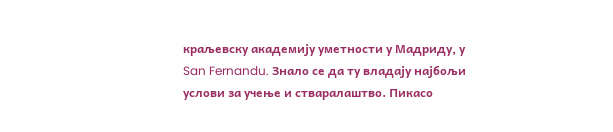краљевску академију уметности у Мадриду, у San Fernandu. Знало се да ту владају најбољи услови за учење и стваралаштво. Пикасо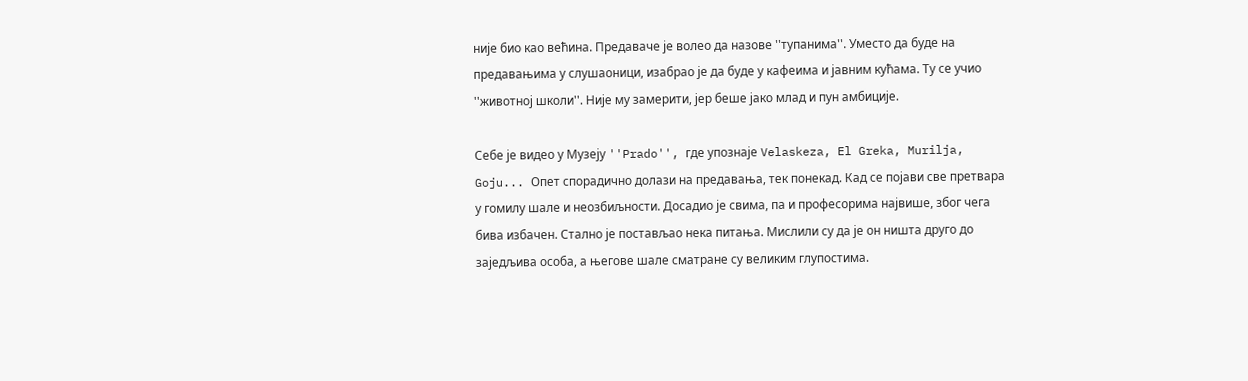није био као већина. Предаваче је волео да назове ''тупанима''. Уместо да буде на предавањима у слушаоници, изабрао је да буде у кафеима и јавним кућама. Ту се учио ''животној школи''. Није му замерити, јер беше јако млад и пун амбиције.

Себе је видео у Музеју ''Prado'', где упознаје Velaskeza, El Greka, Murilja, Goju... Опет спорадично долази на предавања, тек понекад. Кад се појави све претвара у гомилу шале и неозбиљности. Досадио је свима, па и професорима највише, због чега бива избачен. Стално је постављао нека питања. Мислили су да је он ништа друго до заједљива особа, а његове шале сматране су великим глупостима.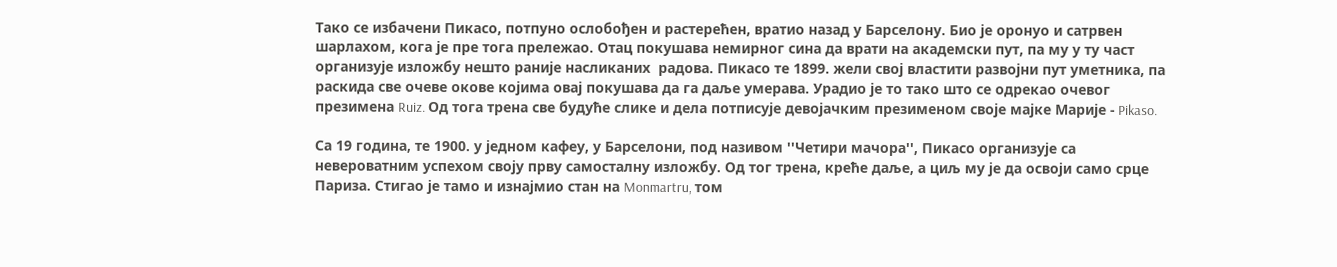Тако се избачени Пикасо, потпуно ослобођен и растерећен, вратио назад у Барселону. Био је оронуо и сатрвен шарлахом, кога је пре тога прележао. Отац покушава немирног сина да врати на академски пут, па му у ту част организује изложбу нешто раније насликаних  радова. Пикасо те 1899. жели свој властити развојни пут уметника, па раскида све очеве окове којима овај покушава да га даље умерава. Урадио је то тако што се одрекао очевог презимена Ruiz. Од тога трена све будуће слике и дела потписује девојачким презименом своје мајке Марије - Pikaso.

Са 19 година, те 1900. у једном кафеу, у Барселони, под називом ''Четири мачора'', Пикасо организује са невероватним успехом своју прву самосталну изложбу. Од тог трена, креће даље, а циљ му је да освоји само срце Париза. Стигао је тамо и изнајмио стан на Monmartru, том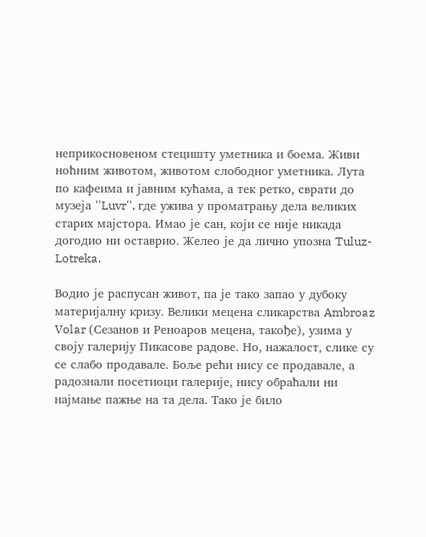неприкосновеном стецишту уметника и боема. Живи ноћним животом, животом слободног уметника. Лута по кафеима и јавним кућама, а тек ретко, сврати до музеја ''Luvr'', где ужива у проматрању дела великих старих мајстора. Имао је сан, који се није никада догодио ни оставрио. Желео је да лично упозна Tuluz-Lotreka.

Водио је распусан живот, па је тако запао у дубоку материјалну кризу. Велики мецена сликарства Ambroaz Volar (Сезанов и Реноаров мецена, такође), узима у своју галерију Пикасове радове. Но, нажалост, слике су се слабо продавале. Боље рећи нису се продавале, а радознали посетиоци галерије, нису обраћали ни најмање пажње на та дела. Тако је било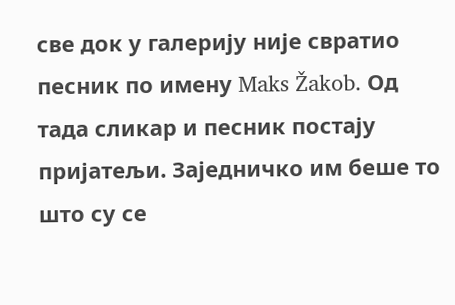све док у галерију није свратио песник по имену Maks Žakob. Од тада сликар и песник постају пријатељи. Заједничко им беше то што су се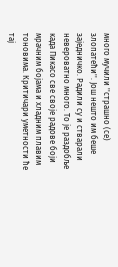много мучили ''страшно (се) злопатећи''. Још нешто им беше заједничко. Радили су и стварали невероватно много. То је раздобље када Пикасо све своје радове боји мрачним бојама и хладним плавим тоновима. Критичари уметности ће тај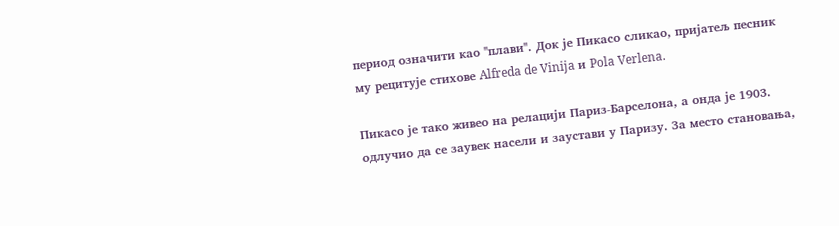период означити као ''плави''. Док је Пикасо сликао, пријатељ песник му рецитује стихове Alfreda de Vinija и Pola Verlena.

Пикасо је тако живео на релацији Париз-Барселона, а онда је 1903. одлучио да се заувек насели и заустави у Паризу. За место становања,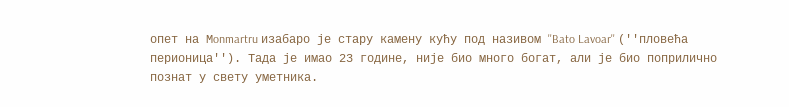опет на Мonmartru изабаро је стару камену кућу под називом ''Bato Lavoar'' (''пловећа перионица''). Тада је имао 23 године, није био много богат, али је био поприлично познат у свету уметника.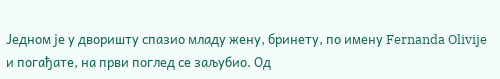Једном је у дворишту спазио младу жену, бринету, по имену Fernanda Olivije и погађате, на први поглед се заљубио. Од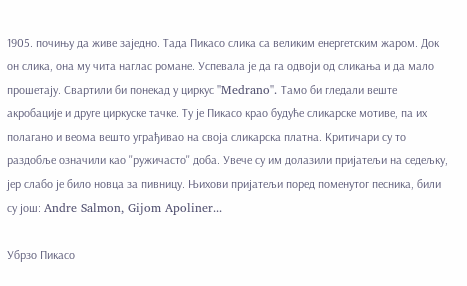1905. почињу да живе заједно. Тада Пикасо слика са великим енергетским жаром. Док он слика, она му чита наглас романе. Успевала је да га одвоји од сликања и да мало прошетају. Свартили би понекад у циркус ''Medrano''. Тамо би гледали веште акробације и друге циркуске тачке. Ту је Пикасо крао будуће сликарске мотиве, па их полагано и веома вешто уграђивао на своја сликарска платна. Критичари су то раздобље означили као ''ружичасто'' доба. Увече су им долазили пријатељи на седељку, јер слабо је било новца за пивницу. Њихови пријатељи поред поменутог песника, били су још: Andre Salmon, Gijom Apoliner...

Убрзо Пикасо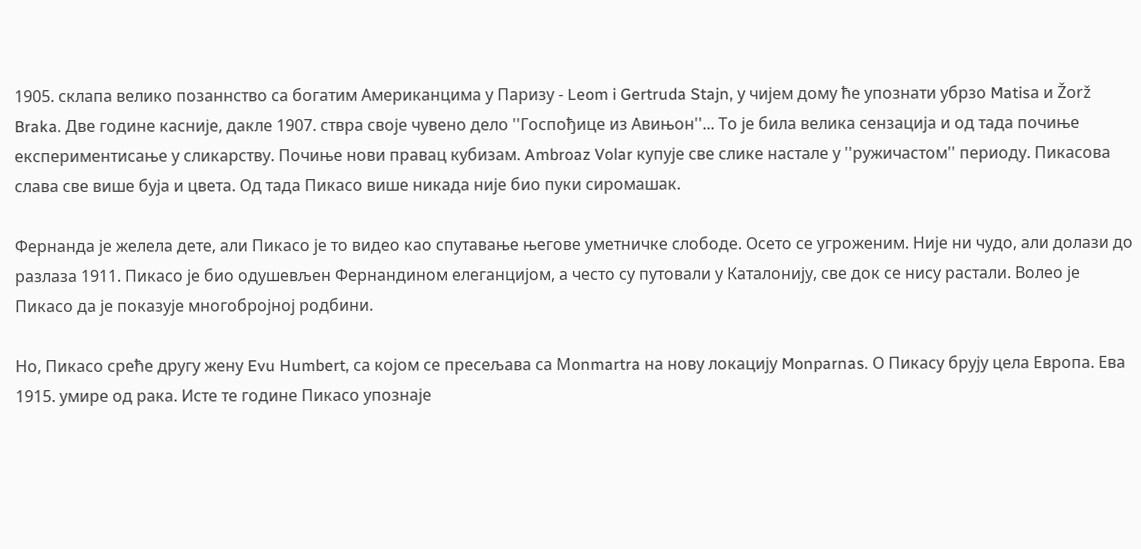1905. склапа велико позаннство са богатим Американцима у Паризу - Leom i Gertruda Stajn, у чијем дому ће упознати убрзо Matisа и Žorž Braka. Две године касније, дакле 1907. ствра своје чувено дело ''Госпођице из Авињон''... То је била велика сензација и од тада почиње експериментисање у сликарству. Почиње нови правац кубизам. Ambroaz Volar купује све слике настале у ''ружичастом'' периоду. Пикасова слава све више буја и цвета. Од тада Пикасо више никада није био пуки сиромашак.

Фернанда је желела дете, али Пикасо је то видео као спутавање његове уметничке слободе. Осето се угроженим. Није ни чудо, али долази до разлаза 1911. Пикасо је био одушевљен Фернандином елеганцијом, а често су путовали у Каталонију, све док се нису растали. Волео је Пикасо да је показује многобројној родбини.

Но, Пикасо среће другу жену Evu Humbert, са којом се пресељава са Мonmartra на нову локацију Monparnas. О Пикасу брују цела Европа. Ева 1915. умире од рака. Исте те године Пикасо упознаје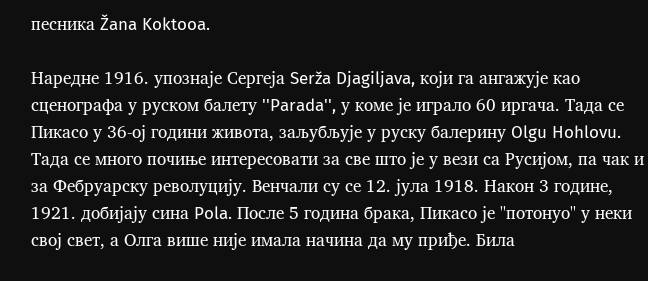песника Žana Koktooa.

Наредне 1916. упознаје Сергеја Serža Djagiljava, који га ангажује као сценографа у руском балету ''Parada'', у коме је играло 60 иргача. Тада се Пикасо у 36-ој години живота, заљубљује у руску балерину Olgu Hohlovu. Тада се много почиње интересовати за све што је у вези са Русијом, па чак и за Фебруарску револуцију. Венчали су се 12. јула 1918. Након 3 године, 1921. добијају сина Pola. После 5 година брака, Пикасо је ''потонуо'' у неки свој свет, а Олга више није имала начина да му приђе. Била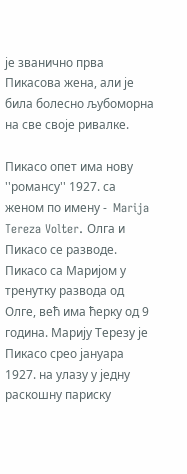је званично прва Пикасова жена, али је била болесно љубоморна на све своје ривалке.

Пикасо опет има нову ''романсу'' 1927. са женом по имену -  Marija Tereza Volter. Олга и Пикасо се разводе. Пикасо са Маријом у тренутку развода од Олге, већ има ћерку од 9 година. Марију Терезу је Пикасо срео јануара 1927. на улазу у једну раскошну париску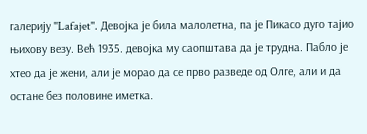галерију ''Lafajet''. Девојка је била малолетна, па је Пикасо дуго тајио њихову везу. Већ 1935. девојка му саопштава да је трудна. Пабло је хтео да је жени, али је морао да се прво разведе од Олге, али и да остане без половине иметка.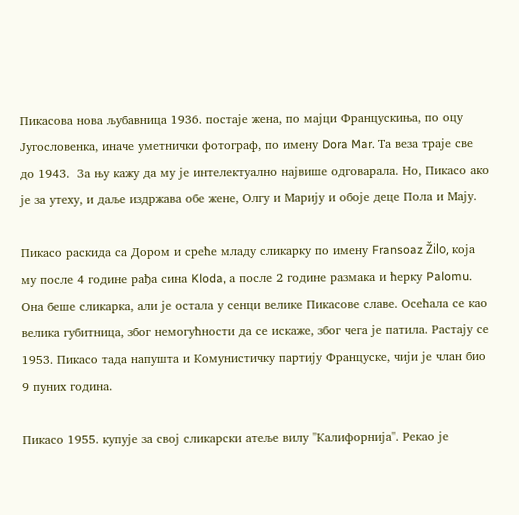Пикасова нова љубавница 1936. постаје жена, по мајци Францускиња, по оцу Југословенка, иначе уметнички фотограф, по имену Dora Mar. Та веза траје све до 1943.  За њу кажу да му је интелектуално највише одговарала. Но, Пикасо ако је за утеху, и даље издржава обе жене, Олгу и Марију и обоје деце Пола и Мају.

Пикасо раскида са Дором и среће младу сликарку по имену Fransoaz Žilo, која му после 4 године рађа сина Kloda, а после 2 године размака и ћерку Palomu. Она беше сликарка, али је остала у сенци велике Пикасове славе. Осећала се као велика губитница, због немогућности да се искаже, због чега је патила. Растају се 1953. Пикасо тада напушта и Комунистичку партију Француске, чији је члан био 9 пуних година.

Пикасо 1955. купује за свој сликарски атеље вилу ''Калифорнија''. Рекао је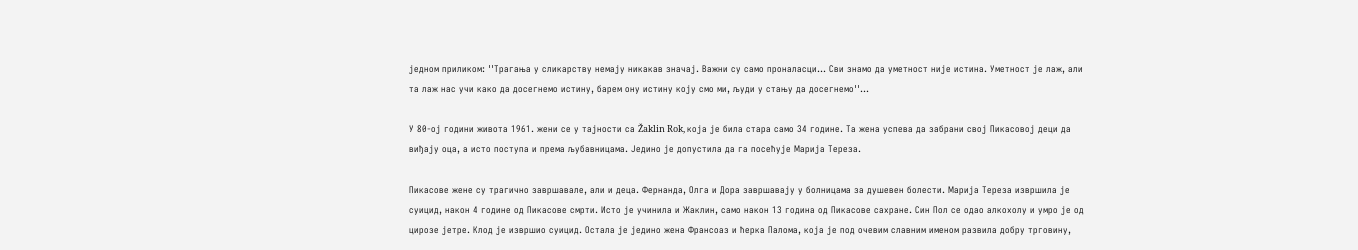једном приликом: ''Трагања у сликарству немају никакав значај. Важни су само проналасци... Сви знамо да уметност није истина. Уметност је лаж, али та лаж нас учи како да досегнемо истину, барем ону истину коју смо ми, људи у стању да досегнемо''...

У 80-ој години живота 1961. жени се у тајности са Žaklin Rok, која је била стара само 34 године. Та жена успева да забрани свој Пикасовој деци да виђају оца, а исто поступа и према љубавницама. Једино је допустила да га посећује Марија Тереза.

Пикасове жене су трагично завршавале, али и деца. Фернанда, Олга и Дора завршавају у болницама за душевен болести. Марија Тереза извршила је суицид, након 4 године од Пикасове смрти. Исто је учинила и Жаклин, само након 13 година од Пикасове сахране. Син Пол се одао алкохолу и умро је од цирозе јетре. Клод је извршио суицид. Остала је једино жена Франсоаз и ћерка Палома, која је под очевим славним именом развила добру трговину,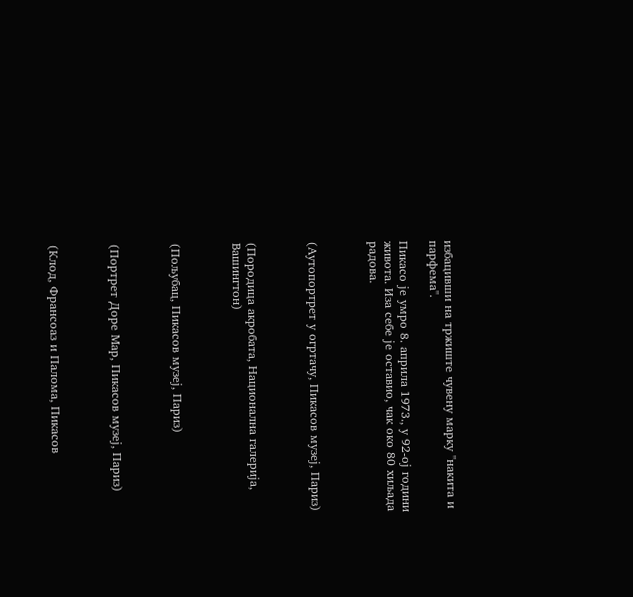избацивши на тржиште чувену марку ''накита и парфема''.

Пикасо је умро 8. априла 1973., у 92-ој години живота. Иза себе је оставио, чак око 80 хиљада радова.



(Аутопортрет у огртачу, Пикасов музеј, Париз)



(Породица акробата, Национална галерија, Вашингтон)



(Пољубац, Пикасов музеј, Париз)



(Портрет Доре Мар, Пикасов музеј, Париз)



(Клод, Франсоаз и Палома, Пикасов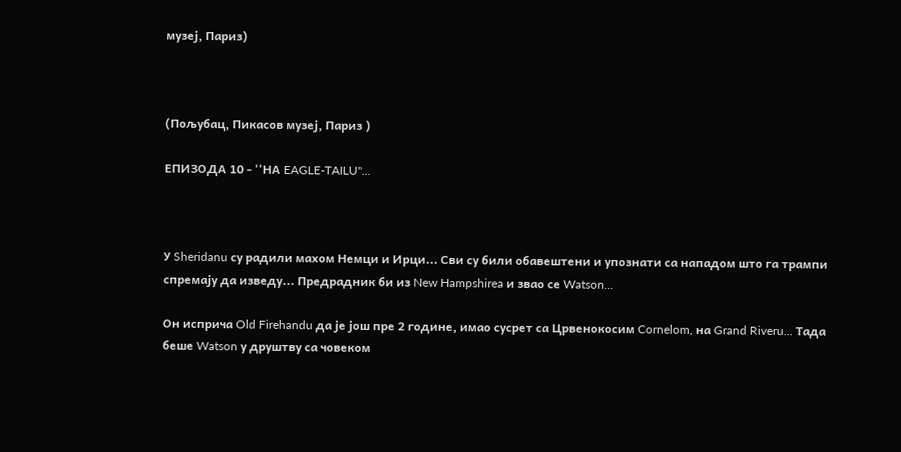музеј, Париз)



(Пољубац, Пикасов музеј, Париз )

ЕПИЗОДА 10 - ''НА EAGLE-TAILU''...



У Sheridanu су радили махом Немци и Ирци... Сви су били обавештени и упознати са нападом што га трампи спремају да изведу... Предрадник би из New Hampshirea и звао се Watson...

Он исприча Old Firehandu да је још пре 2 године, имао сусрет са Црвенокосим Cornelom, на Grand Riveru... Тада беше Watson у друштву са човеком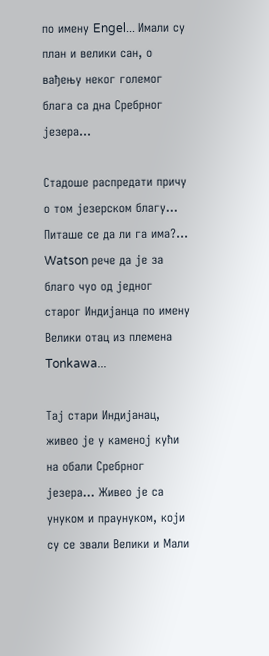по имену Engel... Имали су план и велики сан, о вађењу неког големог блага са дна Сребрног језера...

Стадоше распредати причу о том језерском благу... Питаше се да ли га има?... Watson рече да је за благо чуо од једног старог Индијанца по имену Велики отац из племена Tonkawa...

Тај стари Индијанац, живео је у каменој кући на обали Сребрног језера... Живео је са унуком и праунуком, који су се звали Велики и Мали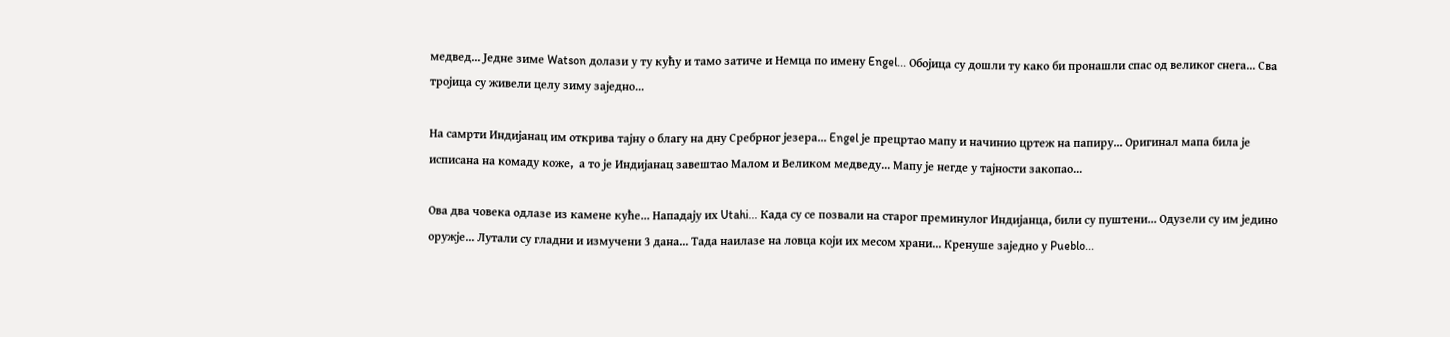медвед... Једне зиме Watson долази у ту кућу и тамо затиче и Немца по имену Engel... Обојица су дошли ту како би пронашли спас од великог снега... Сва тројица су живели целу зиму заједно...

На самрти Индијанац им открива тајну о благу на дну Сребрног језера... Engel је прецртао мапу и начинио цртеж на папиру... Оригинал мапа била је исписана на комаду коже,  а то је Индијанац завештао Малом и Великом медведу... Мапу је негде у тајности закопао...

Ова два човека одлазе из камене куће... Нападају их Utahi... Када су се позвали на старог преминулог Индијанца, били су пуштени... Одузели су им једино оружје... Лутали су гладни и измучени 3 дана... Тада наилазе на ловца који их месом храни... Кренуше заједно у Pueblo...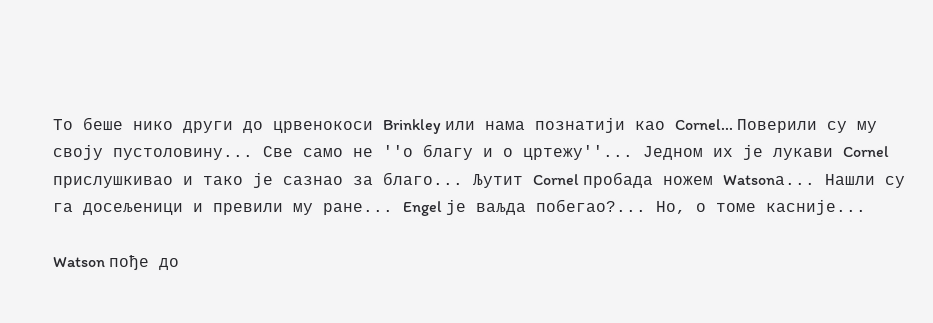То беше нико други до црвенокоси Brinkley или нама познатији као Cornel... Поверили су му своју пустоловину... Све само не ''о благу и о цртежу''... Једном их је лукави Cornel прислушкивао и тако је сазнао за благо... Љутит Cornel пробада ножем Watsonа... Нашли су га досељеници и превили му ране... Engel је ваљда побегао?... Но, о томе касније...

Watson пође до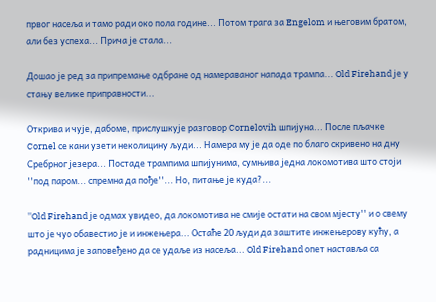првог насеља и тамо ради око пола године... Потом трага за Engelom и његовим братом, али без успеха... Прича је стала...

Дошао је ред за припремање одбране од намераваног напада трампа... Old Firehand је у стању велике приправности...

Открива и чује, дабоме, прислушкује разговор Cornelovih шпијуна... После пљачке Cornel се кани узети неколицину људи... Намера му је да оде по благо скривено на дну Сребрног језера... Постаде трампима шпијунима, сумњива једна локомотива што стоји ''под паром... спремна да пође''... Но, питање је куда?...

''Old Firehand је одмах увидео, да локомотива не смије остати на свом мјесту'' и о свему што је чуо обавестио је и инжењера... Остаће 20 људи да заштите инжењерову кућу, а радницима је заповеђено да се удаље из насеља... Old Firehand опет наставља са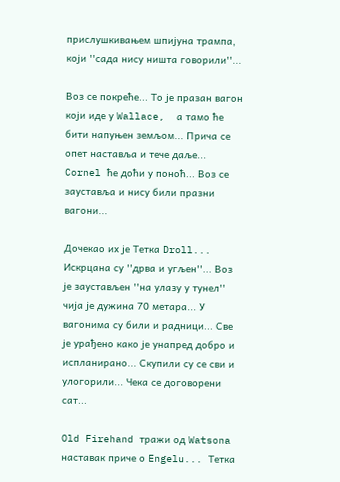прислушкивањем шпијуна трампа, који ''сада нису ништа говорили''...

Воз се покреће... То је празан вагон који иде у Wallace,  а тамо ће бити напуњен земљом... Прича се опет наставља и тече даље... Cornel ће доћи у поноћ... Воз се зауставља и нису били празни вагони...

Дочекао их је Тетка Droll... Искрцана су ''дрва и угљен''... Воз је заустављен ''на улазу у тунел'' чија је дужина 70 метара... У вагонима су били и радници... Све је урађено како је унапред добро и испланирано... Скупили су се сви и улогорили... Чека се договорени сат...

Old Firehand тражи од Watsona наставак приче о Engelu... Тетка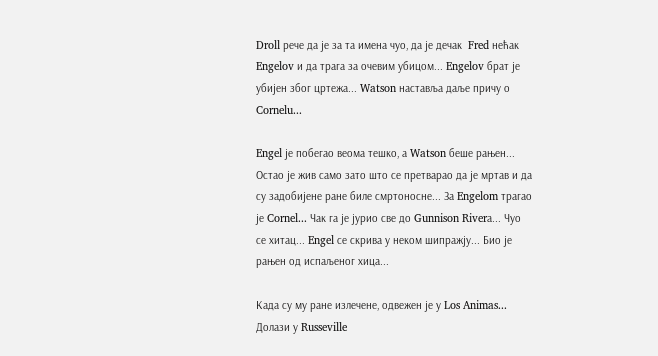Droll рече да је за та имена чуо, да је дечак  Fred нећак Engelov и да трага за очевим убицом... Engelov брат је убијен због цртежа... Watson наставља даље причу о  Cornelu...

Engel је побегао веома тешко, а Watson беше рањен... Остао је жив само зато што се претварао да је мртав и да су задобијене ране биле смртоносне... За Engelom трагао је Cornel... Чак га је јурио све до Gunnison Riverа... Чуо се хитац... Engel се скрива у неком шипражју... Био је рањен од испаљеног хица...

Када су му ране излечене, одвежен је у Los Animas... Долази у Russeville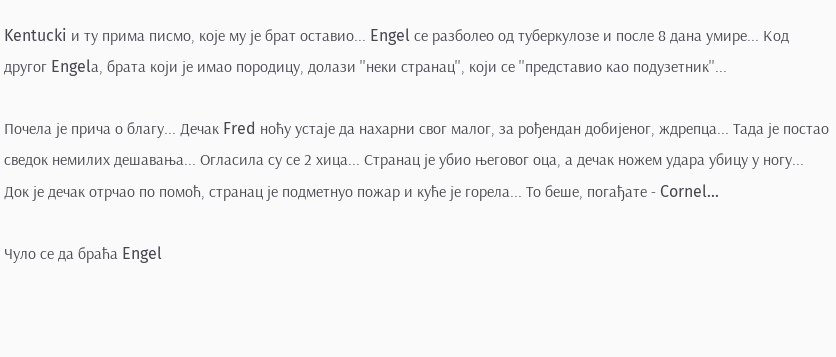Kentucki и ту прима писмо, које му је брат оставио... Engel се разболео од туберкулозе и после 8 дана умире... Код другог Engelа, брата који је имао породицу, долази ''неки странац'', који се ''представио као подузетник''...

Почела је прича о благу... Дечак Fred ноћу устаје да нахарни свог малог, за рођендан добијеног, ждрепца... Тада је постао сведок немилих дешавања... Огласила су се 2 хица... Странац је убио његовог оца, а дечак ножем удара убицу у ногу... Док је дечак отрчао по помоћ, странац је подметнуо пожар и куће је горела... То беше, погађате - Cornel...

Чуло се да браћа Engel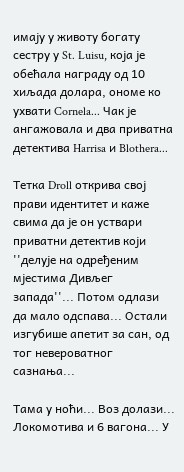имају у животу богату сестру у St. Luisu, која је обећала награду од 10 хиљада долара, ономе ко ухвати Cornela... Чак је ангажовала и два приватна детектива Harrisa и Blothera...

Тетка Droll открива свој прави идентитет и каже свима да је он уствари приватни детектив који ''делује на одређеним мјестима Дивљег запада''... Потом одлази да мало одспава... Остали изгубише апетит за сан, од тог невероватног сазнања...

Тама у ноћи... Воз долази... Локомотива и 6 вагона... У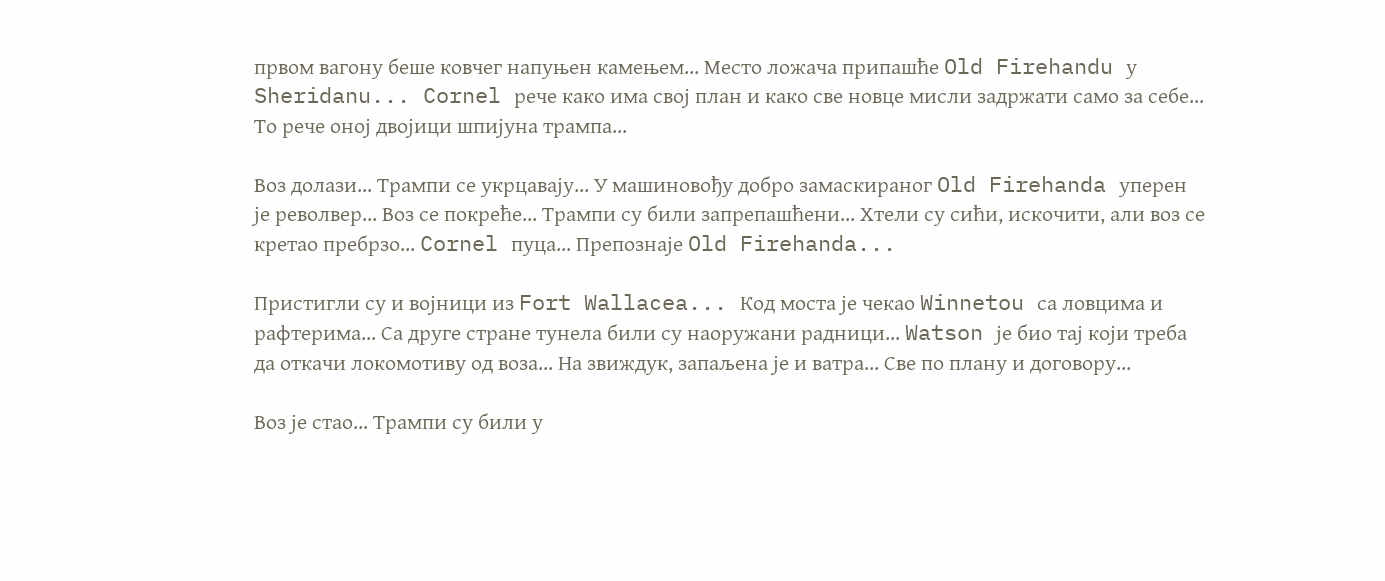првом вагону беше ковчег напуњен камењем... Место ложача припашће Old Firehandu у Sheridanu... Cornel рече како има свој план и како све новце мисли задржати само за себе... То рече оној двојици шпијуна трампа...

Воз долази... Трампи се укрцавају... У машиновођу добро замаскираног Old Firehanda уперен је револвер... Воз се покреће... Трампи су били запрепашћени... Хтели су сићи, искочити, али воз се кретао пребрзо... Cornel пуца... Препознаје Old Firehanda...

Пристигли су и војници из Fort Wallacea... Код моста је чекао Winnetou са ловцима и рафтерима... Са друге стране тунела били су наоружани радници... Watson је био тај који треба да откачи локомотиву од воза... На звиждук, запаљена је и ватра... Све по плану и договору...

Воз је стао... Трампи су били у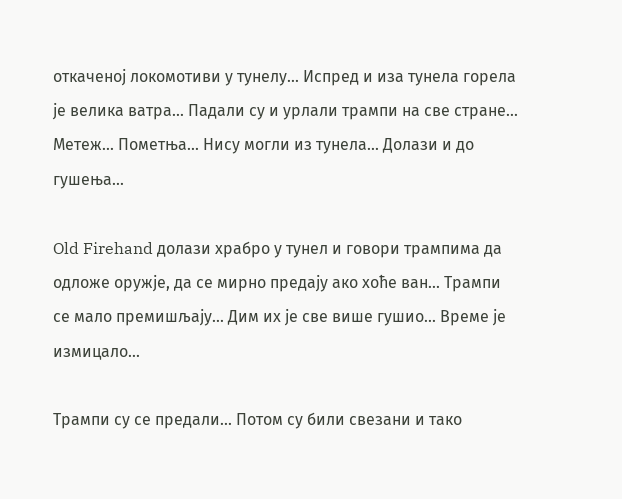откаченој локомотиви у тунелу... Испред и иза тунела горела је велика ватра... Падали су и урлали трампи на све стране... Метеж... Пометња... Нису могли из тунела... Долази и до гушења...

Old Firehand долази храбро у тунел и говори трампима да одложе оружје, да се мирно предају ако хоће ван... Трампи се мало премишљају... Дим их је све више гушио... Време је измицало...

Трампи су се предали... Потом су били свезани и тако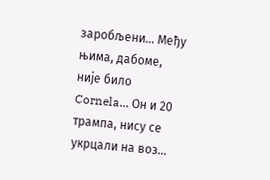заробљени... Међу њима, дабоме, није било Cornela... Он и 20 трампа, нису се укрцали на воз...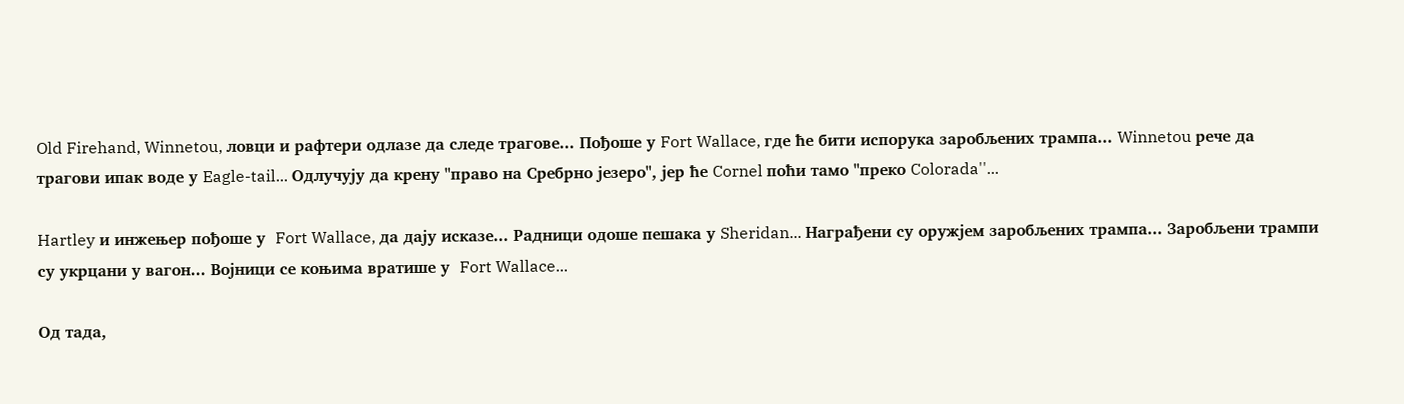Old Firehand, Winnetou, ловци и рафтери одлазе да следе трагове... Пођоше у Fort Wallace, где ће бити испорука заробљених трампа... Winnetou рече да трагови ипак воде у Eagle-tail... Одлучују да крену ''право на Сребрно језеро'', јер ће Cornel поћи тамо ''преко Colorada''...

Hartley и инжењер пођоше у  Fort Wallace, да дају исказе... Радници одоше пешака у Sheridan... Награђени су оружјем заробљених трампа... Заробљени трампи су укрцани у вагон... Војници се коњима вратише у  Fort Wallace...

Од тада,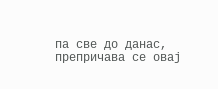па све до данас, препричава се овај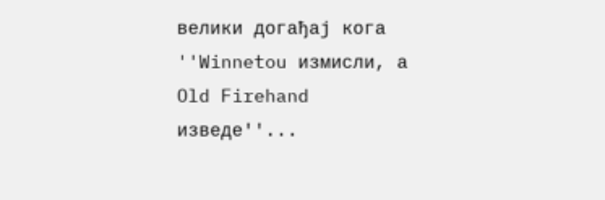велики догађај кога ''Winnetou измисли, а Old Firehand изведе''...